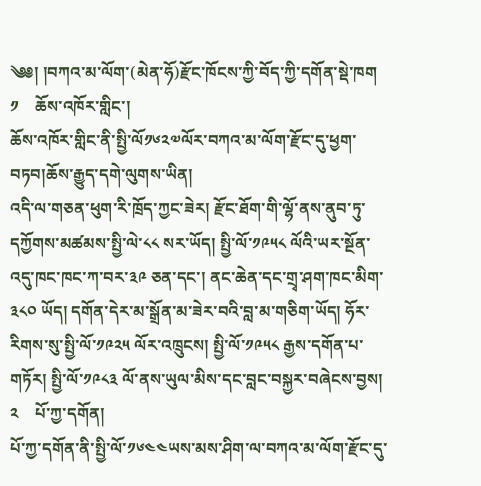༄༅། །བཀའ་མ་ལོག་(མེན་ཧོ)རྫོང་ཁོངས་ཀྱི་བོད་ཀྱི་དགོན་སྡེ་ཁག
༡    ཆོས་འཁོར་གླིང་།
ཆོས་འཁོར་གླིང་ནི་སྤྱི་ལོ༡༦༢༧ལོར་བཀའ་མ་ལོག་རྫོང་དུ་ཕྱག་བཏབ།ཆོས་རྒྱུད་དགེ་ལུགས་ཡིན།
འདི་ལ་གཅན་ཕུག་རི་ཁྲོད་ཀྱང་ཟེར། རྫོང་ཐོག་གི་ལྷོ་ནས་ནུབ་ཏུ་དཀྱོགས་མཚམས་སྤྱི་ལེ་༨༨ སར་ཡོད། སྤྱི་ལོ་༡༩༥༨ ལོའི་ཡར་སྔོན་འདུ་ཁང་ཁང་ཀ་བར་༣༩ ཅན་དང་། ནང་ཆེན་དང་གྲྭ་ཤག་ཁང་མིག་༣༨༠ ཡོད། དགོན་དེར་མ་སྒྲོན་མ་ཟེར་བའི་བླ་མ་གཅིག་ཡོད། ཧོར་རིགས་སུ་སྤྱི་ལོ་༡༩༢༥ ལོར་འཁྲུངས། སྤྱི་ལོ་༡༩༥༨ རྒྱས་དགོན་པ་གཏོར། སྤྱི་ལོ་༡༩༨༣ ལོ་ནས་ཡུལ་མིས་དང་བླང་བསྐྱར་བཞེངས་བྱས།
༢    པོ་ཀྱ་དགོན།
པོ་ཀྱ་དགོན་ནི་སྤྱི་ལོ་༡༦༤༤ཡས་མས་ཤིག་ལ་བཀའ་མ་ལོག་རྫོང་དུ་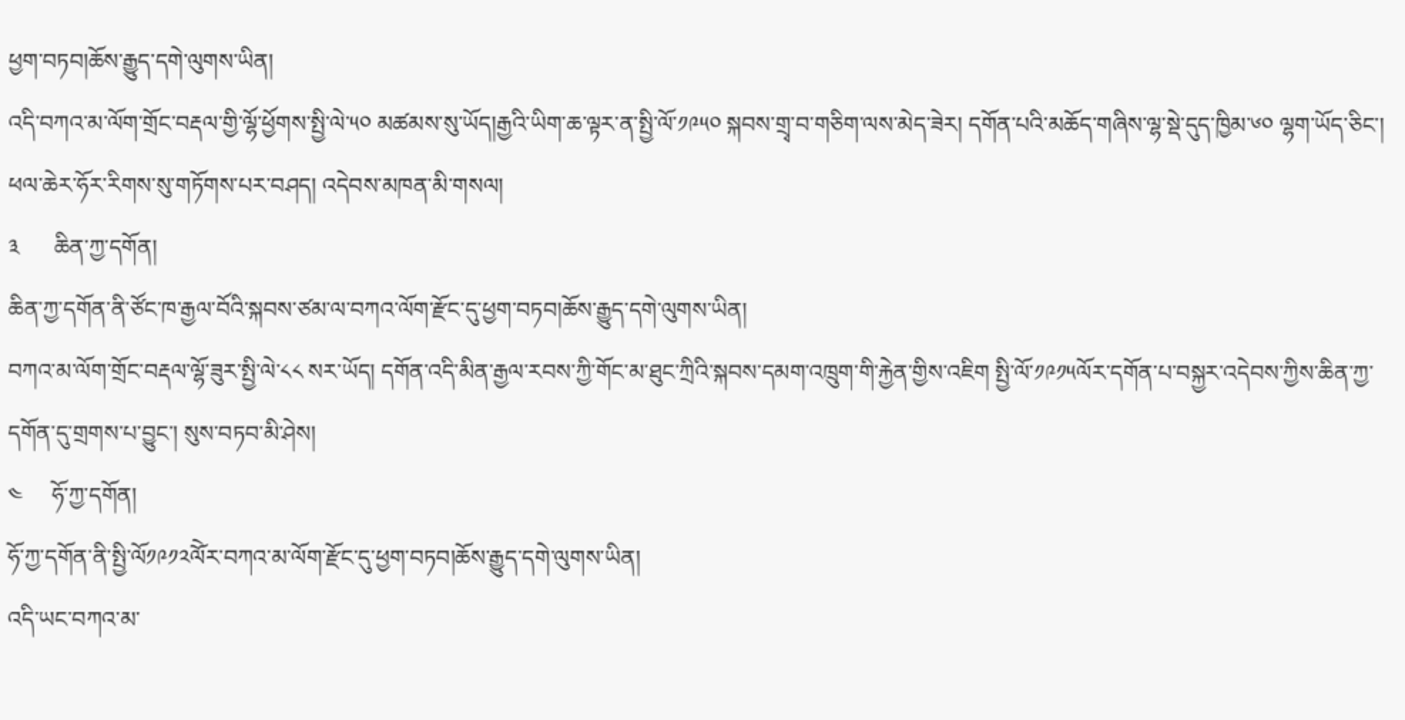ཕྱག་བཏབ།ཆོས་རྒྱུད་དགེ་ལུགས་ཡིན།
འདི་བཀའ་མ་ལོག་གྲོང་བརྡལ་གྱི་ལྷོ་ཕྱོགས་སྤྱི་ལེ་༥༠ མཚམས་སུ་ཡོད།རྒྱའི་ཡིག་ཆ་ལྟར་ན་སྤྱི་ལོ་༡༩༥༠ སྐབས་གྲྭ་བ་གཅིག་ལས་མེད་ཟེར། དགོན་པའི་མཆོད་གཞིས་ལྷ་སྡེ་དུད་ཁྱིམ་༦༠ ལྷག་ཡོད་ཅིང་། ཕལ་ཆེར་ཧོར་རིགས་སུ་གཏོགས་པར་བཤད། འདེབས་མཁན་མི་གསལ།
༣      ཆིན་ཀྱ་དགོན།
ཆིན་ཀྱ་དགོན་ནི་ཙོང་ཁ་རྒྱལ་བོའི་སྐབས་ཙམ་ལ་བཀའ་ལོག་རྫོང་དུ་ཕྱག་བཏབ།ཆོས་རྒྱུད་དགེ་ལུགས་ཡིན།
བཀའ་མ་ལོག་གྲོང་བརྡལ་ལྷོ་ཟུར་སྤྱི་ལེ་༨༨ སར་ཡོད། དགོན་འདི་མིན་རྒྱལ་རབས་ཀྱི་གོང་མ་ཐུང་ཀྲིའི་སྐབས་དམག་འཁྲུག་གི་རྐྱེན་གྱིས་འཇིག སྤྱི་ལོ་༡༩༡༥ལོར་དགོན་པ་བསྐྱར་འདེབས་ཀྱིས་ཆིན་ཀྱ་དགོན་དུ་གྲགས་པ་བྱུང་། སུས་བཏབ་མི་ཤེས།
༤     ཧོ་ཀྱ་དགོན།
ཧོ་ཀྱ་དགོན་ནི་སྤྱི་ལོ༡༩༡༢ལོེར་བཀའ་མ་ལོག་རྫོང་དུ་ཕྱག་བཏབ།ཆོས་རྒྱུད་དགེ་ལུགས་ཡིན།
འདི་ཡང་བཀའ་མ་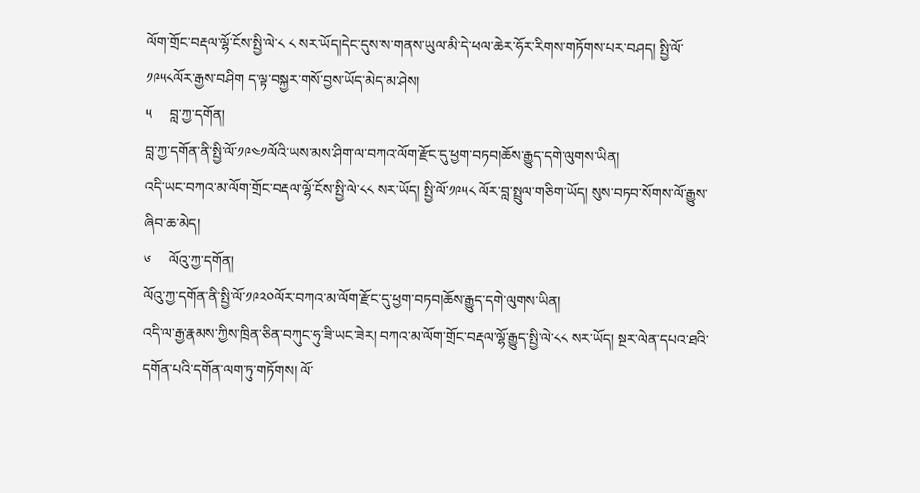ལོག་གྲོང་བརྡལ་ལྷོ་ངོས་སྤྱི་ལེ་༨ ༨ སར་ཡོད།དེང་དུས་ས་གནས་ཡུལ་མི་དེ་ཕལ་ཆེར་ཧོར་རིགས་གཏོགས་པར་བཤད། སྤྱི་ལོ་༡༩༥༨ལོར་རྒྱས་བཤིག ད་ལྟ་བསྐྱར་གསོ་བྱས་ཡོད་མེད་མ་ཤེས།
༥     བླ་ཀྱ་དགོན།
བླ་ཀྱ་དགོན་ནི་སྤྱི་ལོ་༡༩༤༡ལོའི་ཡས་མས་ཤིག་ལ་བཀའ་ལོག་རྫོང་དུ་ཕྱག་བཏབ།ཆོས་རྒྱུད་དགེ་ལུགས་ཡིན།
འདི་ཡང་བཀའ་མ་ལོག་གྲོང་བརྡལ་ལྷོ་ངོས་སྤྱི་ལེ་༨༨ སར་ཡོད། སྤྱི་ལོ་༡༩༥༨ ལོར་བླ་སྤྲུལ་གཅིག་ཡོད། སུས་བཏབ་སོགས་ལོ་རྒྱུས་ཞིབ་ཆ་མེད།
༦     ལོའུ་ཀྱ་དགོན།
ལོའུ་ཀྱ་དགོན་ནི་སྤྱི་ལོ་༡༩༢༠ལོར་བཀའ་མ་ལོག་རྫོང་དུ་ཕྱག་བཏབ།ཆོས་རྒྱུད་དགེ་ལུགས་ཡིན།
འདི་ལ་རྒྱ་རྣམས་ཀྱིས་ཁྲིན་ཅིན་བཀུང་ཧུ་ཟི་ཡང་ཟེར། བཀའ་མ་ལོག་གྲོང་བརྡལ་ལྷོ་རྒྱུད་སྤྱི་ལེ་༨༨ སར་ཡོད། སྔར་ལེན་དཔའ་ཐའི་དགོན་པའི་དགོན་ལག་ཏུ་གཏོགས། ལོ་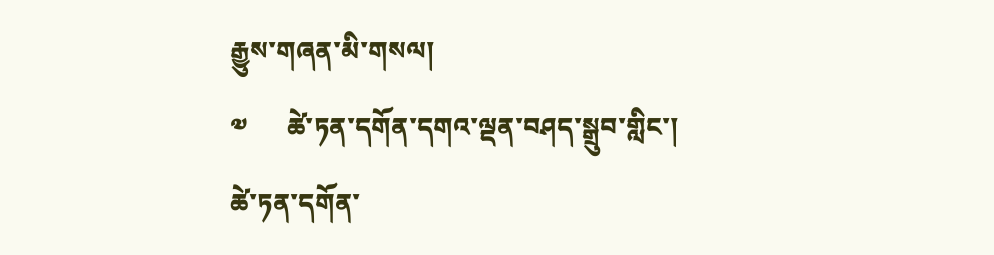རྒྱུས་གཞན་མི་གསལ།
༧      ཚེ་ཏན་དགོན་དགའ་ལྡན་བཤད་སྒྲུབ་གླིང་།
ཚེ་ཏན་དགོན་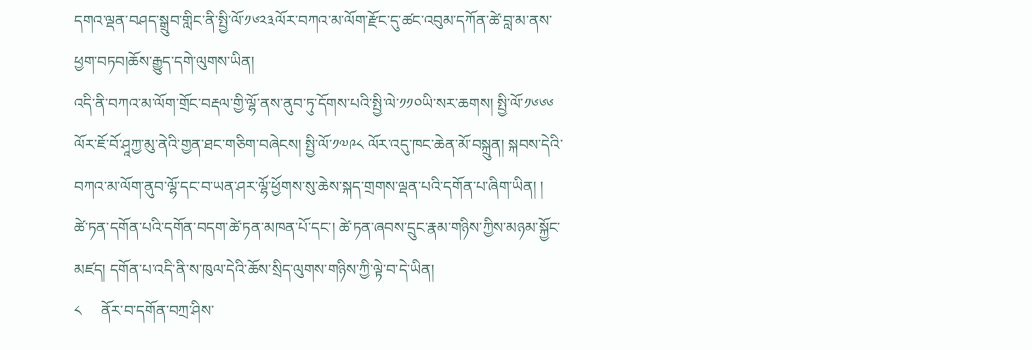དགའ་ལྡན་བཤད་སྒྲུབ་གླིང་ནི་སྤྱི་ལོ་༡༦༢༣ལོར་བཀའ་མ་ལོག་རྫོང་དུ་ཚང་འབུམ་དཀོན་ཚེ་བླ་མ་ནས་ཕྱག་བཏབ།ཆོས་རྒྱུད་དགེ་ལུགས་ཡིན།
འདི་ནི་བཀའ་མ་ལོག་གྲོང་བརྡལ་གྱི་ལྷོ་ནས་ནུབ་ཏུ་དོགས་པའི་སྤྱི་ལེ་༡༡༠ཡི་སར་ཆགས། སྤྱི་ལོ་༡༦༦༦ ལོར་ཇོ་བོ་ཤཱཀྱ་མུ་ནེའི་གྱན་ཐང་གཅིག་བཞེངས། སྤྱི་ལོ་༡༧༩༨ ལོར་འདུ་ཁང་ཆེན་མོ་བསྐྲུན། སྐབས་དེའི་བཀའ་མ་ལོག་ནུབ་ལྷོ་དང་བ་ཡན་ཤར་ལྷོ་ཕྱོགས་སུ་ཆེས་སྐད་གྲགས་ལྡན་པའི་དགོན་པ་ཞིག་ཡིན། །
ཚེ་ཏན་དགོན་པའི་དགོན་བདག་ཚེ་ཏན་མཁན་པོ་དང་། ཚེ་ཏན་ཞབས་དྲུང་རྣམ་གཉིས་ཀྱིས་མཉམ་སྐྱོང་མཛད། དགོན་པ་འདི་ནི་ས་ཁུལ་དེའི་ཆོས་སྲིད་ལུགས་གཉིས་ཀྱི་ལྟེ་བ་དེ་ཡིན།
༨     ནོར་བ་དགོན་བཀྲ་ཤིས་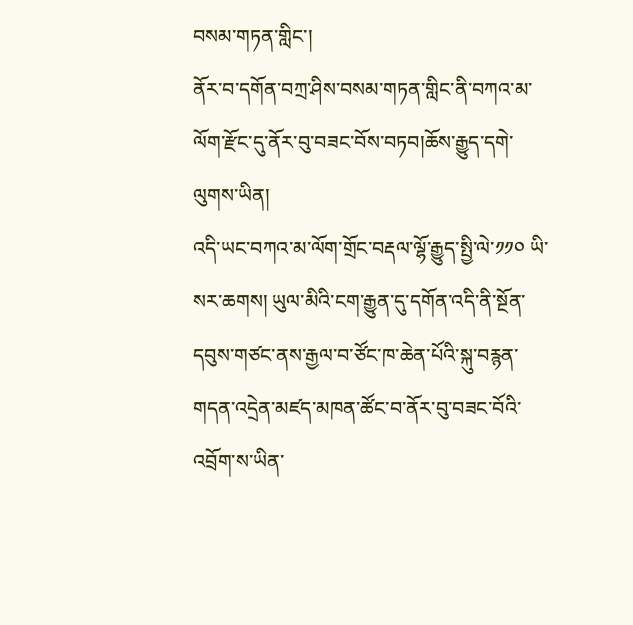བསམ་གཏན་གླིང་།
ནོར་བ་དགོན་བཀྲ་ཤིས་བསམ་གཏན་གླིང་ནི་བཀའ་མ་ལོག་རྫོང་དུ་ནོར་བུ་བཟང་བོས་བཏབ།ཆོས་རྒྱུད་དགེ་ལུགས་ཡིན།
འདི་ཡང་བཀའ་མ་ལོག་གྲོང་བརྡལ་ལྷོ་རྒྱུད་སྤྱི་ལེ་༡༡༠ ཡི་སར་ཆགས། ཡུལ་མིའི་ངག་རྒྱུན་དུ་དགོན་འདི་ནི་སྔོན་དབུས་གཙང་ནས་རྒྱལ་བ་ཙོང་ཁ་ཆེན་པོའི་སྐུ་བརྙན་གདན་འདྲེན་མཛད་མཁན་ཚོང་བ་ནོར་བུ་བཟང་བོའི་འབྲོག་ས་ཡིན་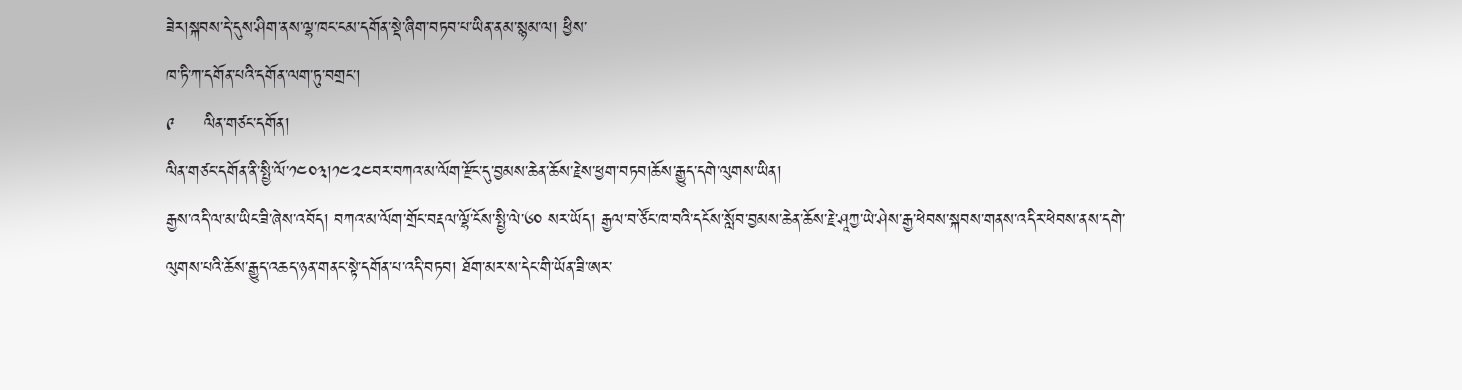ཟེར།སྐབས་དེ་དུས་ཤིག་ནས་ལྷ་ཁང་ངམ་དགོན་སྡེ་ཞིག་བཏབ་པ་ཡིན་ནམ་སྙམ་ལ། ཕྱིས་
ཁ་ཏི་ཀ་དགོན་པའི་དགོན་ལག་ཏུ་བགྲང་།
༩     ལིན་གཙང་དགོན།
ལིན་གཙང་དགོན་ནི་སྤྱི་ལོ་༡༤༠༣།༡༤༢༤བར་བཀའ་མ་ལོག་རྫོང་དུ་བྱམས་ཆེན་ཆོས་རྗེས་ཕྱག་བཏབ།ཆོས་རྒྱུད་དགེ་ལུགས་ཡིན།
རྒྱས་འདི་ལ་མ་ཡིང་ཟི་ཞེས་འབོད། བཀའ་མ་ལོག་གྲོང་བརྡལ་ལྷོ་ངོས་སྤྱི་ལེ་༦༠ སར་ཡོད། རྒྱལ་བ་ཙོང་ཁ་བའི་དངོས་སློབ་བྱམས་ཆེན་ཆོས་རྗེ་ཤཱཀྱ་ཡེ་ཤེས་རྒྱ་ཕེབས་སྐབས་གནས་འདིར་ཕེབས་ནས་དགེ་ལུགས་པའི་ཆོས་རྒྱུད་འཆད་ཉན་གནང་སྟེ་དགོན་པ་འདི་བཏབ། ཐོག་མར་ས་དེང་གི་ཡོན་ཟི་ཨར་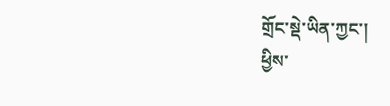གྲོང་སྡེ་ཡིན་ཀྱང་།
ཕྱིས་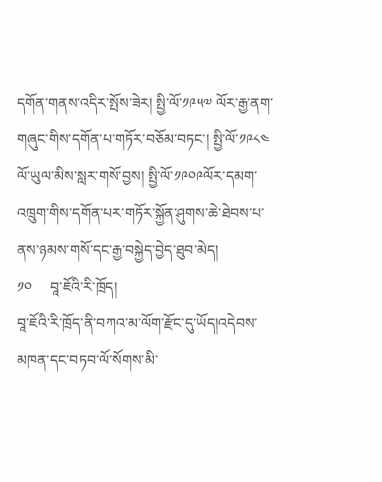དགོན་གནས་འདིར་སྤོས་ཟེར། སྤྱི་ལོ་༡༩༥༧ ལོར་རྒྱ་ནག་གཞུང་གིས་དགོན་པ་གཏོར་བཅོམ་བཏང་། སྤྱི་ལོ་༡༩༨༤ ལོ་ཡུལ་མིས་སླར་གསོ་བྱས། སྤྱི་ལོ་༡༩༠༩ལོར་དམག་འཁྲུག་གིས་དགོན་པར་གཏོར་སྐྱོན་ཤུགས་ཆེ་ཐེབས་པ་ནས་ཉམས་གསོ་དང་རྒྱ་བསྐྱེད་བྱེད་ཐུབ་མེད།
༡༠     བཱ་ཇོའི་རི་ཁྲོད།
བཱ་ཇོའི་རི་ཁྲོད་ནི་བཀའ་མ་ལོག་རྫོང་དུ་ཡོད།འདེབས་མཁན་དང་བཏབ་ལོ་སོགས་མི་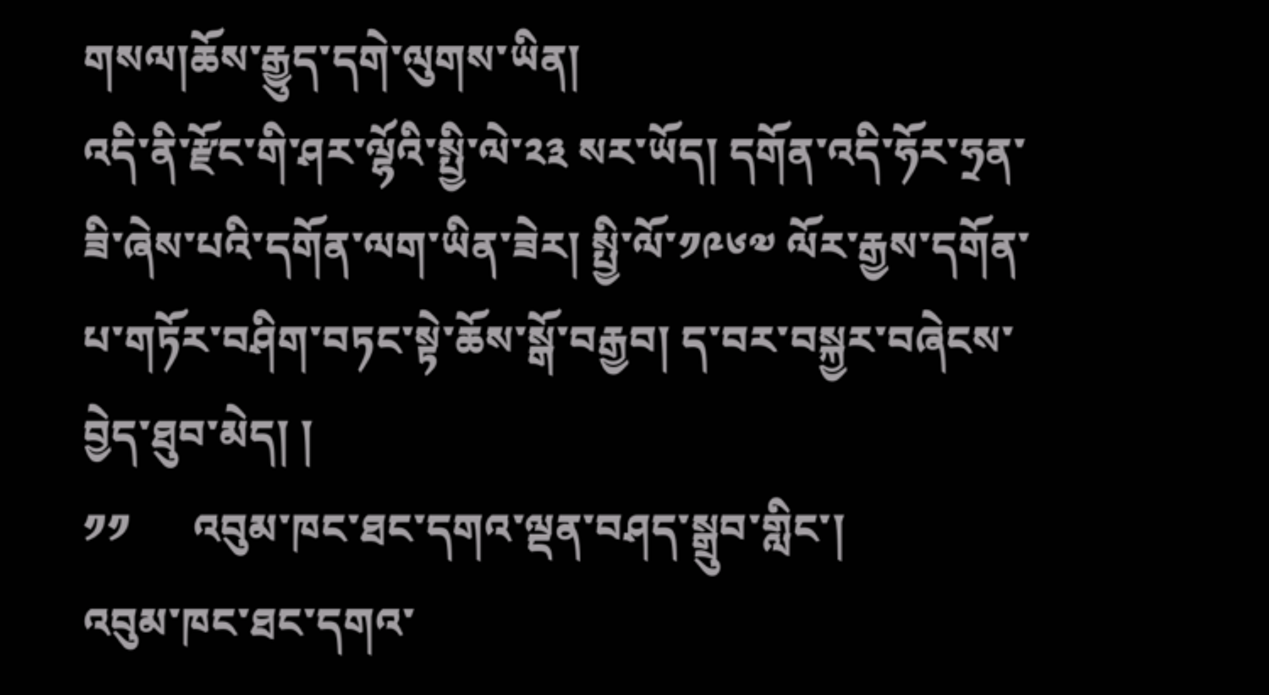གསལ།ཆོས་རྒྱུད་དགེ་ལུགས་ཡིན།
འདི་ནི་རྫོང་གི་ཤར་ལྷོའི་སྤྱི་ལེ་༢༣ སར་ཡོད། དགོན་འདི་ཧོར་ཧྲན་ཟི་ཞེས་པའི་དགོན་ལག་ཡིན་ཟེར། སྤྱི་ལོ་༡༩༦༧ ལོར་རྒྱས་དགོན་པ་གཏོར་བཤིག་བཏང་སྟེ་ཆོས་སྒོ་བརྒྱབ། ད་བར་བསྐྱར་བཞེངས་བྱེད་ཐུབ་མེད། །
༡༡      འབུམ་ཁང་ཐང་དགའ་ལྡན་བཤད་སྒྲུབ་གླིང་།
འབུམ་ཁང་ཐང་དགའ་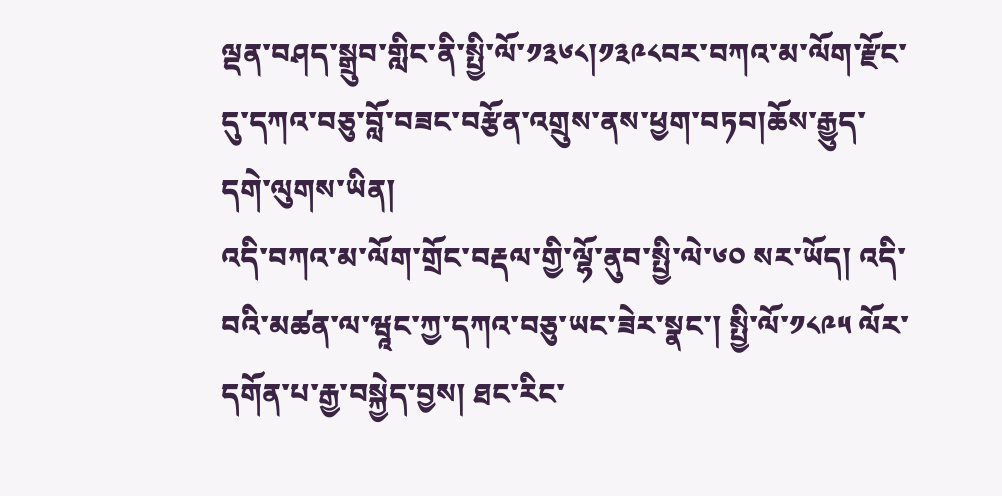ལྡན་བཤད་སྒྲུབ་གླིང་ནི་སྤྱི་ལོ་༡༣༦༨།༡༣༩༨བར་བཀའ་མ་ལོག་རྫོང་དུ་དཀའ་བཅུ་བློ་བཟང་བརྩོན་འགྲུས་ནས་ཕྱག་བཏབ།ཆོས་རྒྱུད་དགེ་ལུགས་ཡིན།
འདི་བཀའ་མ་ལོག་གྲོང་བརྡལ་གྱི་ལྷོ་ནུབ་སྤྱི་ལེ་༦༠ སར་ཡོད། འདི་བའི་མཚན་ལ་ཝཱང་ཀྱ་དཀའ་བཅུ་ཡང་ཟེར་སྣང་། སྤྱི་ལོ་༡༨༩༥ ལོར་དགོན་པ་རྒྱ་བསྐྱེད་བྱས། ཐང་རིང་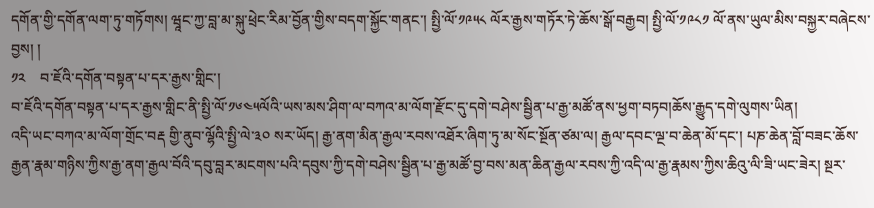དགོན་གྱི་དགོན་ལག་ཏུ་གཏོགས། ཝཱང་ཀྱ་བླ་མ་སྐུ་ཕྲེང་རིམ་བྱོན་གྱིས་བདག་སྐྱོང་གནང་། སྤྱི་ལོ་༡༩༥༨ ལོར་རྒྱས་གཏོར་ཏེ་ཆོས་སྒོ་བརྒྱབ། སྤྱི་ལོ་༡༩༨༡ ལོ་ནས་ཡུལ་མིས་བསྐྱར་བཞེངས་བྱས། །
༡༢    བ་ཇོའི་དགོན་བསྟན་པ་དར་རྒྱས་གླིང་།
བ་ཇོའི་དགོན་བསྟན་པ་དར་རྒྱས་གླིང་ནི་སྤྱི་ལོ་༡༦༤༥ལོའི་ཡས་མས་ཤིག་ལ་བཀའ་མ་ལོག་རྫོང་དུ་དགེ་བཤེས་སྦྱིན་པ་རྒྱ་མཚོ་ནས་ཕྱག་བཏབ།ཆོས་རྒྱུད་དགེ་ལུགས་ཡིན།
འདི་ཡང་བཀའ་མ་ལོག་གྲོང་བརྡ གྱི་ནུབ་ལྷོའི་སྤྱི་ལེ་༣༠ སར་ཡོད། རྒྱ་ནག་མིན་རྒྱལ་རབས་འཐོར་ཞིག་ཏུ་མ་སོང་སྔོན་ཙམ་ལ། རྒྱལ་དབང་ལྔ་བ་ཆེན་མོ་དང་། པཎ་ཆེན་བློ་བཟང་ཆོས་རྒྱན་རྣམ་གཉིས་ཀྱིས་རྒྱ་ནག་རྒྱལ་བོའི་དབུ་བླར་མངགས་པའི་དབུས་ཀྱི་དགེ་བཤེས་སྦྱིན་པ་རྒྱ་མཚོ་བྱ་བས་མན་ཆིན་རྒྱལ་རབས་ཀྱི་འདི་ལ་རྒྱ་རྣམས་ཀྱིས་ཆིའུ་ལི་ཟི་ཡང་ཟེར། སྔར་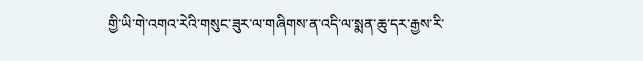གྱི་ཡི་གེ་འགའ་རེའི་གསུང་ཟུར་ལ་གཞིགས་ན་འདི་ལ་སྨན་ཆུ་དར་རྒྱས་རི་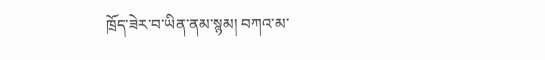ཁྲོད་ཟེར་བ་ཡིན་ནམ་སྙམ། བཀའ་མ་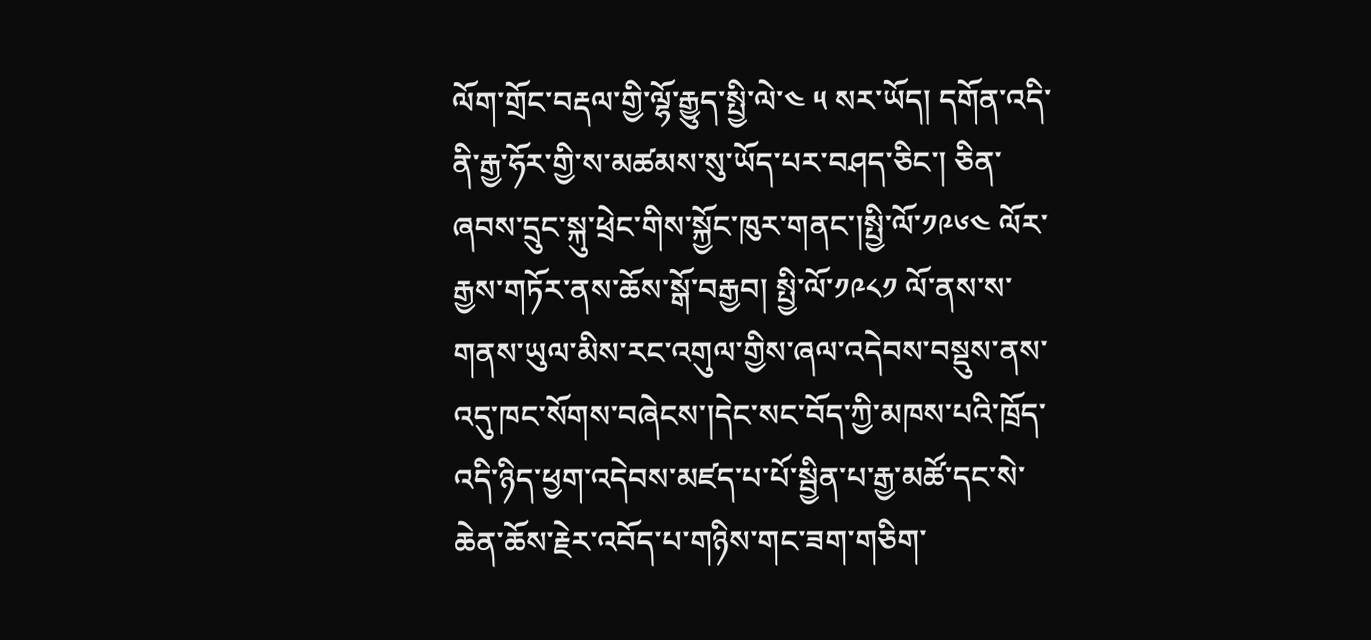ལོག་གྲོང་བརྡལ་གྱི་ལྷོ་རྒྱུད་སྤྱི་ལེ་༤ ༥ སར་ཡོད། དགོན་འདི་ནི་རྒྱ་ཧོར་གྱི་ས་མཚམས་སུ་ཡོད་པར་བཤད་ཅིང་། ཅིན་ཞབས་དྲུང་སྐུ་ཕྲེང་གིས་སྐྱོང་ཁུར་གནང་།སྤྱི་ལོ་༡༩༦༤ ལོར་རྒྱས་གཏོར་ནས་ཆོས་སྒོ་བརྒྱབ། སྤྱི་ལོ་༡༩༨༡ ལོ་ནས་ས་གནས་ཡུལ་མིས་རང་འགུལ་གྱིས་ཞལ་འདེབས་བསྡུས་ནས་འདུ་ཁང་སོགས་བཞེངས་།དེང་སང་བོད་ཀྱི་མཁས་པའི་ཁྲོད་འདི་ཉིད་ཕྱག་འདེབས་མཛད་པ་པོ་སྦྱིན་པ་རྒྱ་མཚོ་དང་སེ་ཆེན་ཆོས་རྗེར་འབོད་པ་གཉིས་གང་ཟག་གཅིག་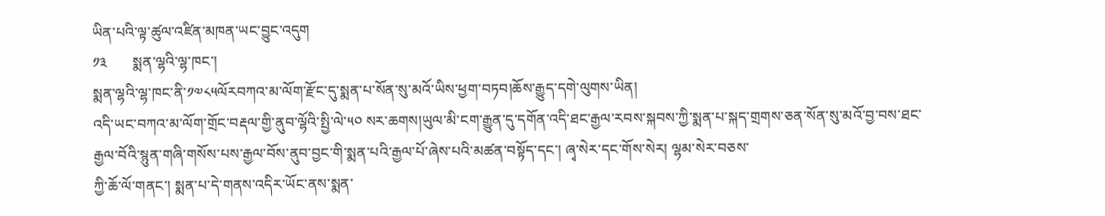ཡིན་པའི་ལྟ་ཚུལ་འཛིན་མཁན་ཡང་བྱུང་འདུག
༡༣       སྨན་ལྷའི་ལྷ་ཁང་།
སྨན་ལྷའི་ལྷ་ཁང་ནི་༡༧༨༥ལོརབཀའ་མ་ལོག་རྫོང་དུ་སྨན་པ་སོན་སུ་མའོ་ཡིས་ཕྱག་བཏབ།ཆོས་རྒྱུད་དགེ་ལུགས་ཡིན།
འདི་ཡང་བཀའ་མ་ལོག་གྲོང་བརྡལ་གྱི་ནུབ་ལྷོའི་སྤྱི་ལེ་༥༠ སར་ཆགས།ཡུལ་མི་ངག་རྒྱུན་དུ་དགོན་འདི་ཐང་རྒྱལ་རབས་སྐབས་ཀྱི་སྨན་པ་སྐད་གྲགས་ཅན་སོན་སུ་མའོ་བྱ་བས་ཐང་རྒྱལ་བོའི་སྙུན་གཞི་གསོས་པས་རྒྱལ་བོས་ནུབ་བྱང་གི་སྨན་པའི་རྒྱལ་པོ་ཞེས་པའི་མཚན་བསྟོད་དང་། ཞྭ་སེར་དང་གོས་སེར། ལྷམ་སེར་བཅས་
ཀྱི་ཆོ་ལོ་གནང་། སྨན་པ་དེ་གནས་འདིར་ཡོང་ནས་སྨན་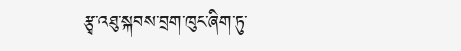རྩྭ་འཐུ་སྐབས་བྲག་ཁུང་ཞིག་ཏུ་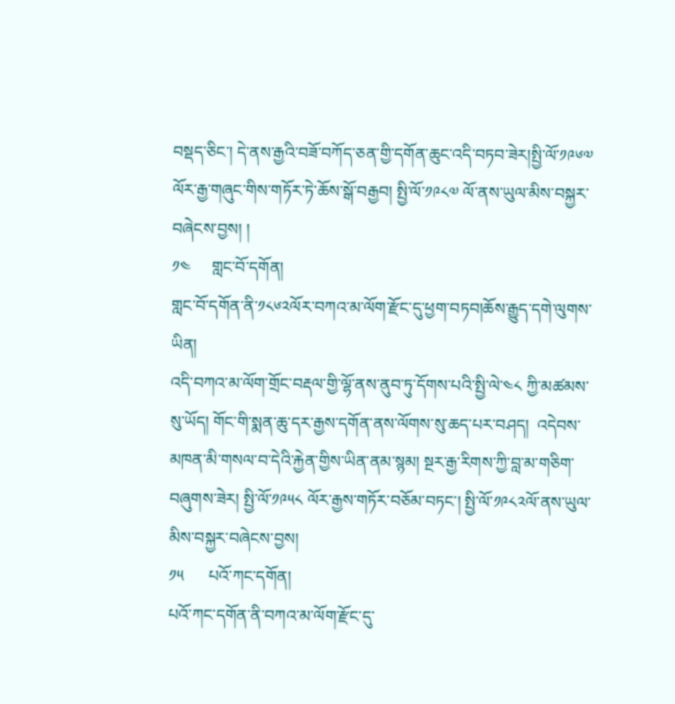བསྡད་ཅིང་། དེ་ནས་རྒྱའི་བཟོ་བཀོད་ཅན་གྱི་དགོན་ཆུང་འདི་བཏབ་ཟེར།སྤྱི་ལོ་༡༩༦༧ ལོར་རྒྱ་གཞུང་གིས་གཏོར་ཏེ་ཆོས་སྒོ་བརྒྱབ། སྤྱི་ལོ་༡༩༨༧ ལོ་ནས་ཡུལ་མིས་བསྐྱར་བཞེངས་བྱས། །
༡༤     གླང་བོ་དགོན།
གླང་བོ་དགོན་ནི་༡༨༦༢ལོར་བཀའ་མ་ལོག་རྫོང་དུ་ཕྱག་བཏབ།ཆོས་རྒྱུད་དགེ་ལུགས་ཡིན།
འདི་བཀའ་མ་ལོག་གྲོང་བརྡལ་གྱི་ལྷོ་ནས་ནུབ་ཏུ་དོགས་པའི་སྤྱི་ལེ་༤༨ ཀྱི་མཚམས་སུ་ཡོད། གོང་གི་སྨན་ཆུ་དར་རྒྱས་དགོན་ནས་ལོགས་སུ་ཆད་པར་བཤད།  འདེབས་མཁན་མི་གསལ་བ་དེའི་རྐྱེན་གྱིས་ཡིན་ནམ་སྙམ། སྔར་རྒྱ་རིགས་ཀྱི་བླ་མ་གཅིག་བཞུགས་ཟེར། སྤྱི་ལོ་༡༩༥༨ ལོར་རྒྱས་གཏོར་བཅོམ་བཏང་། སྤྱི་ལོ་༡༩༨༢ལོ་ནས་ཡུལ་མིས་བསྐྱར་བཞེངས་བྱས།
༡༥      པའོ་ཀང་དགོན།
པའོ་ཀང་དགོན་ནི་བཀའ་མ་ལོག་རྫོང་དུ་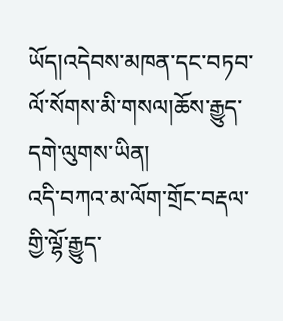ཡོད།འདེབས་མཁན་དང་བཏབ་ལོ་སོགས་མི་གསལ།ཆོས་རྒྱུད་དགེ་ལུགས་ཡིན།
འདི་བཀའ་མ་ལོག་གྲོང་བརྡལ་གྱི་ལྷོ་རྒྱུད་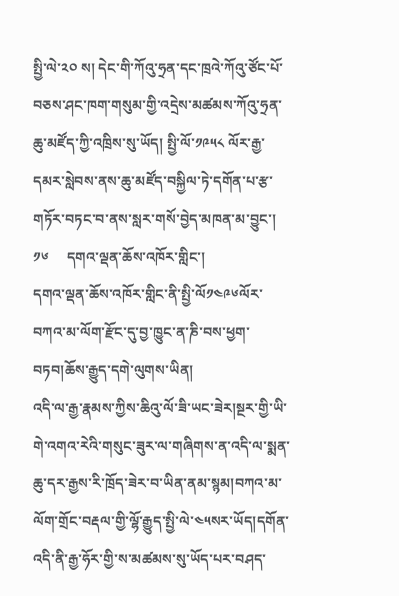སྤྱི་ལེ་༢༠ ས། དེང་གི་ཀོའུ་ཧྲན་དང་ཁྲའེ་ཀོའུ་ཙོང་པོ་བཅས་ཤང་ཁག་གསུམ་གྱི་འདྲེས་མཚམས་ཀོའུ་ཧྲན་ཆུ་མཛོད་ཀྱི་འཁྲིས་སུ་ཡོད། སྤྱི་ལོ་༡༩༥༨ ལོར་རྒྱ་དམར་སླེབས་ནས་ཆུ་མཛོད་བསྐྱིལ་ཏེ་དགོན་པ་རྩ་གཏོར་བཏང་བ་ནས་སླར་གསོ་བྱེད་མཁན་མ་བྱུང་།
༡༦     དགའ་ལྡན་ཆོས་འཁོར་གླིང་།
དགའ་ལྡན་ཆོས་འཁོར་གླིང་ནི་སྤྱི་ལོ༡༤༩༦ལོར་བཀའ་མ་ལོག་རྫོང་དུ་བྱ་ཁྱུང་ན་ཎི་བས་ཕྱག་བཏབ།ཆོས་རྒྱུད་དགེ་ལུགས་ཡིན།
འདི་ལ་རྒྱ་རྣམས་ཀྱིས་ཆིའུ་ལོ་ཟི་ཡང་ཟེར།སྔར་གྱི་ཡི་གེ་འགའ་རེའི་གསུང་ཟུར་ལ་གཞིགས་ན་འདི་ལ་སྨན་ཆུ་དར་རྒྱས་རི་ཁྲོད་ཟེར་བ་ཡིན་ནམ་སྙམ།བཀའ་མ་ལོག་གྲོང་བརྡལ་གྱི་ལྷོ་རྒྱུད་སྤྱི་ལེ་༤༥སར་ཡོད།དགོན་འདི་ནི་རྒྱ་ཧོར་གྱི་ས་མཚམས་སུ་ཡོད་པར་བཤད་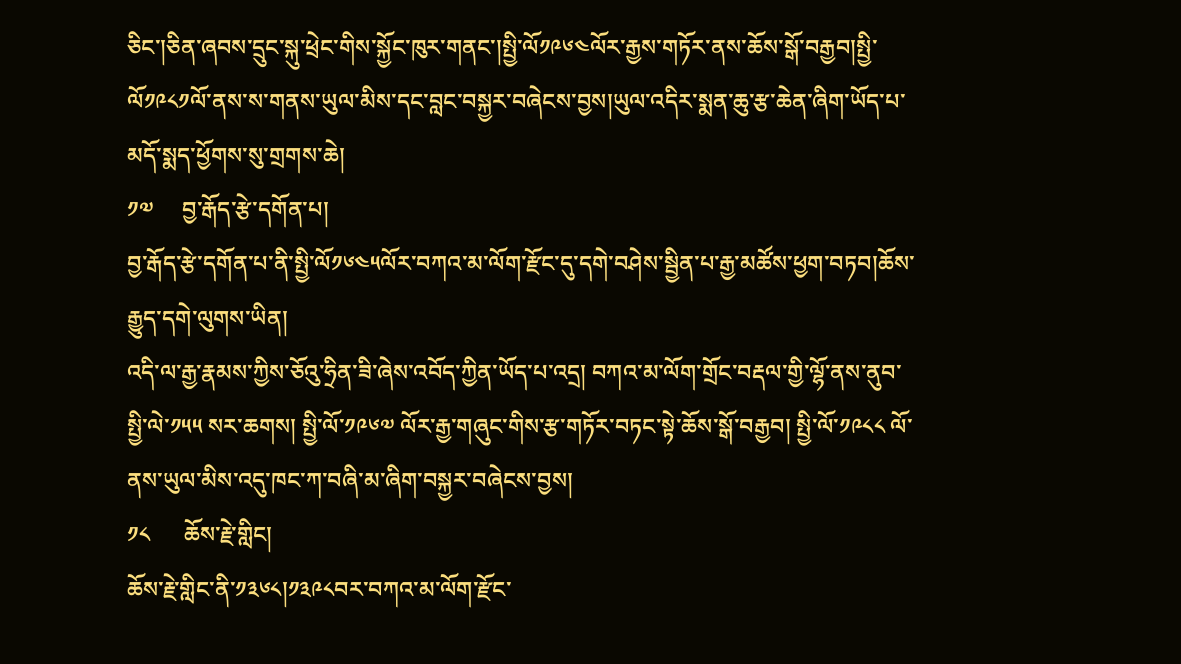ཅིང་།ཅིན་ཞབས་དྲུང་སྐུ་ཕྲེང་གིས་སྐྱོང་ཁུར་གནང་།སྤྱི་ལོ༡༩༦༤ལོར་རྒྱས་གཏོར་ནས་ཆོས་སྒོ་བརྒྱབ།སྤྱི་ལོ༡༩༨༡ལོ་ནས་ས་གནས་ཡུལ་མིས་དང་བླང་བསྐྱར་བཞེངས་བྱས།ཡུལ་འདིར་སྨན་ཆུ་རྩ་ཆེན་ཞིག་ཡོད་པ་མདོ་སྨད་ཕྱོགས་སུ་གྲགས་ཆེ།
༡༧     བྱ་རྒོད་རྩེ་དགོན་པ།
བྱ་རྒོད་རྩེ་དགོན་པ་ནི་སྤྱི་ལོ༡༦༤༥ལོར་བཀའ་མ་ལོག་རྫོང་དུ་དགེ་བཤེས་སྦྱིན་པ་རྒྱ་མཚོས་ཕྱག་བཏབ།ཆོས་རྒྱུད་དགེ་ལུགས་ཡིན།
འདི་ལ་རྒྱ་རྣམས་ཀྱིས་ཅོའུ་ཧྲིན་ཟི་ཞེས་འབོད་ཀྱིན་ཡོད་པ་འདྲ། བཀའ་མ་ལོག་གྲོང་བརྡལ་གྱི་ལྷོ་ནས་ནུབ་སྤྱི་ལེ་༡༥༥ སར་ཆགས། སྤྱི་ལོ་༡༩༦༧ ལོར་རྒྱ་གཞུང་གིས་རྩ་གཏོར་བཏང་སྟེ་ཆོས་སྒོ་བརྒྱབ། སྤྱི་ལོ་༡༩༨༨ ལོ་ནས་ཡུལ་མིས་འདུ་ཁང་ཀ་བཞི་མ་ཞིག་བསྐྱར་བཞེངས་བྱས།
༡༨      ཆོས་རྗེ་གླིང།
ཆོས་རྗེ་གླིང་ནི་༡༣༦༨།༡༣༩༨བར་བཀའ་མ་ལོག་རྫོང་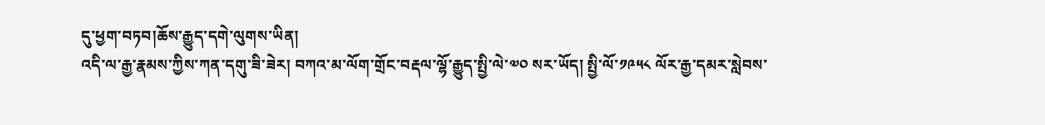དུ་ཕྱག་བཏབ།ཆོས་རྒྱུད་དགེ་ལུགས་ཡིན།
འདི་ལ་རྒྱ་རྣམས་ཀྱིས་ཀན་དགུ་ཟི་ཟེར། བཀའ་མ་ལོག་གྲོང་བརྡལ་ལྷོ་རྒྱུད་སྤྱི་ལེ་༧༠ སར་ཡོད། སྤྱི་ལོ་༡༩༥༨ ལོར་རྒྱ་དམར་སླེབས་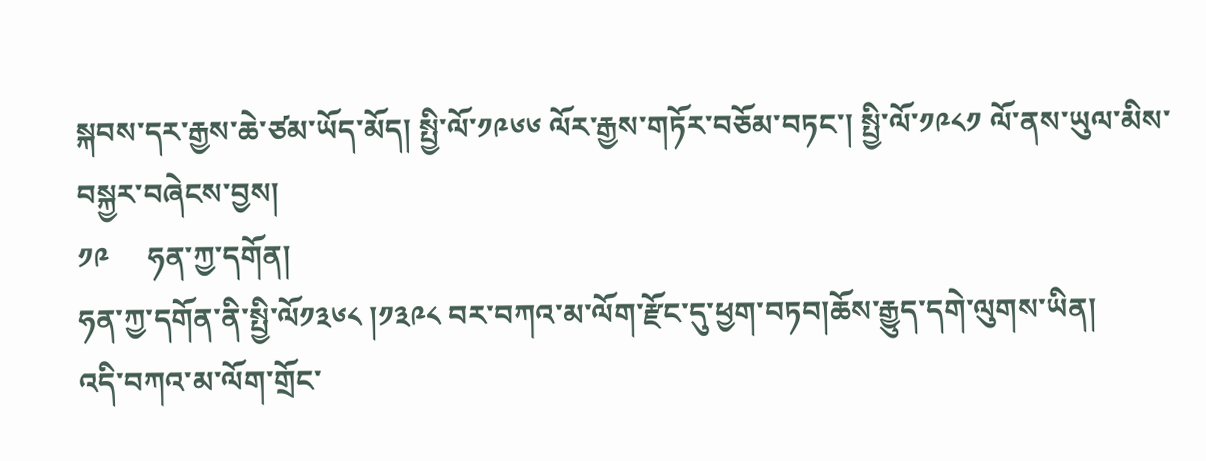སྐབས་དར་རྒྱས་ཆེ་ཙམ་ཡོད་མོད། སྤྱི་ལོ་༡༩༦༦ ལོར་རྒྱས་གཏོར་བཅོམ་བཏང་། སྤྱི་ལོ་༡༩༨༡ ལོ་ནས་ཡུལ་མིས་བསྐྱར་བཞེངས་བྱས།
༡༩     ཧན་ཀྱ་དགོན།
ཧན་ཀྱ་དགོན་ནི་སྤྱི་ལོ༡༣༦༨ །༡༣༩༨ བར་བཀའ་མ་ལོག་རྫོང་དུ་ཕྱག་བཏབ།ཆོས་རྒྱུད་དགེ་ལུགས་ཡིན།
འདི་བཀའ་མ་ལོག་གྲོང་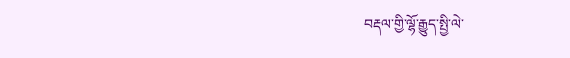བརྡལ་གྱི་ལྷོ་རྒྱུད་སྤྱི་ལེ་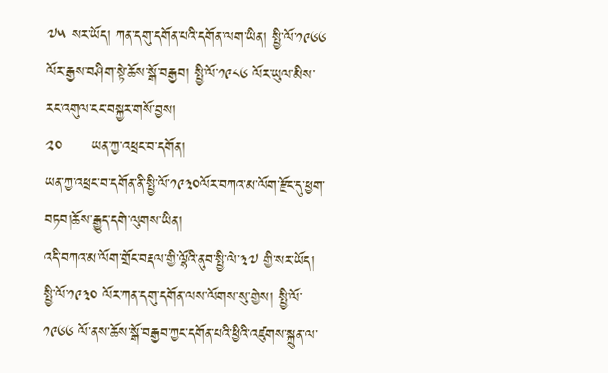༧༥ སར་ཡོད། ཀན་དགུ་དགོན་པའི་དགོན་ལག་ཡིན། སྤྱི་ལོ་༡༩༦༦ ལོར་རྒྱས་བཤིག་སྟེ་ཆོས་སྒོ་བརྒྱབ། སྤྱི་ལོ་༡༩༨༦ ལོར་ཡུལ་མིས་རང་འགུལ་ངང་བསྐྱར་གསོ་བྱས།
༢༠      ཡན་ཀྱ་འཕྲང་བ་དགོན།
ཡན་ཀྱ་འཕྲང་བ་དགོན་ནི་སྤྱི་ལོ་༡༩༣༠ལོར་བཀའ་མ་ལོག་རྫོང་དུ་ཕྱག་བཏབ།ཆོས་རྒྱུད་དགེ་ལུགས་ཡིན།
འདི་བཀའ་མ་ལོག་གྲོང་བརྡལ་གྱི་ལྷོའི་ནུབ་སྤྱི་ལེ་༣༧ གྱི་སར་ཡོད། སྤྱི་ལོ་༡༩༣༠ ལོར་ཀན་དགུ་དགོན་ལས་ལོགས་སུ་གྱེས། སྤྱི་ལོ་༡༩༦༦ ལོ་ནས་ཆོས་སྒོ་བརྒྱབ་ཀྱང་དགོན་པའི་ཕྱིའི་འཛུགས་སྐྲུན་ལ་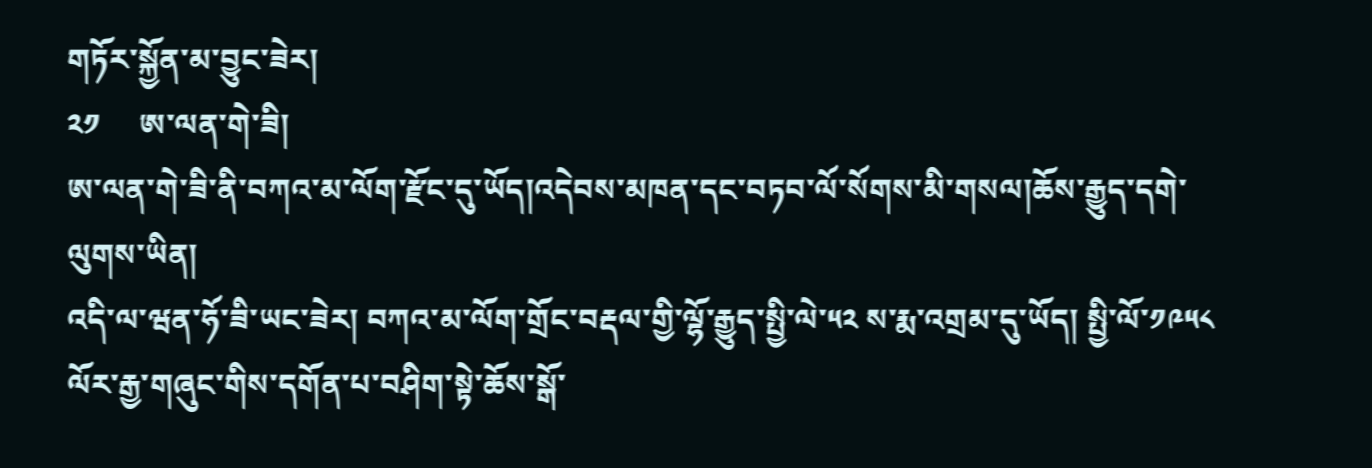གཏོར་སྐྱོན་མ་བྱུང་ཟེར།
༢༡     ཨ་ལན་གེ་ཟི།
ཨ་ལན་གེ་ཟི་ནི་བཀའ་མ་ལོག་རྫོང་དུ་ཡོད།འདེབས་མཁན་དང་བཏབ་ལོ་སོགས་མི་གསལ།ཆོས་རྒྱུད་དགེ་ལུགས་ཡིན།
འདི་ལ་ཝན་ཧོ་ཟི་ཡང་ཟེར། བཀའ་མ་ལོག་གྲོང་བརྡལ་གྱི་ལྷོ་རྒྱུད་སྤྱི་ལེ་༥༢ ས་རྨ་འགྲམ་དུ་ཡོད། སྤྱི་ལོ་༡༩༥༨ ལོར་རྒྱ་གཞུང་གིས་དགོན་པ་བཤིག་སྟེ་ཆོས་སྒོ་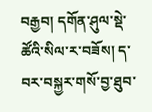བརྒྱབ། དགོན་ཤུལ་སྡེ་ཚོའི་སིལ་ར་བཟོས། ད་བར་བསྐྱར་གསོ་བྱ་ཐུབ་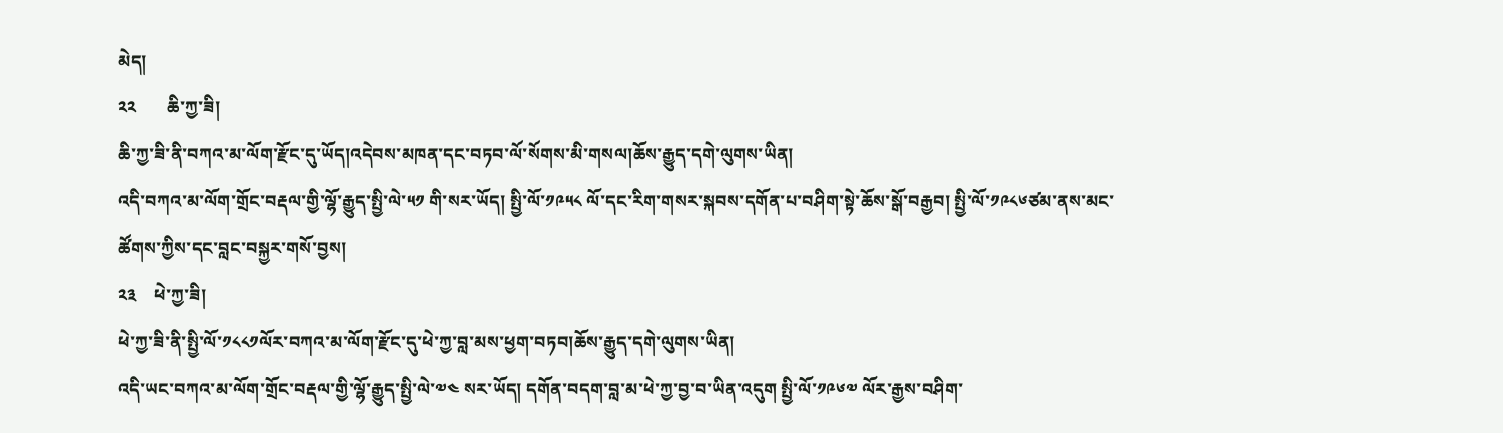མེད།
༢༢       ཆི་ཀྱ་ཟི།
ཆི་ཀྱ་ཟི་ནི་བཀའ་མ་ལོག་རྫོང་དུ་ཡོད།འདེབས་མཁན་དང་བཏབ་ལོ་སོགས་མི་གསལ།ཆོས་རྒྱུད་དགེ་ལུགས་ཡིན།
འདི་བཀའ་མ་ལོག་གྲོང་བརྡལ་གྱི་ལྷོ་རྒྱུད་སྤྱི་ལེ་༥༡ གི་སར་ཡོད། སྤྱི་ལོ་༡༩༥༨ ལོ་དང་རིག་གསར་སྐབས་དགོན་པ་བཤིག་སྟེ་ཆོས་སྒོ་བརྒྱབ། སྤྱི་ལོ་༡༩༨༦ཙམ་ནས་མང་ཚོགས་ཀྱིས་དང་བླང་བསྐྱར་གསོ་བྱས།
༢༣    ཕེ་ཀྱ་ཟི།
ཕེ་ཀྱ་ཟི་ནི་སྤྱི་ལོ་༡༨༨༡ལོར་བཀའ་མ་ལོག་རྫོང་དུ་ཕེ་ཀྱ་བླ་མས་ཕྱག་བཏབ།ཆོས་རྒྱུད་དགེ་ལུགས་ཡིན།
འདི་ཡང་བཀའ་མ་ལོག་གྲོང་བརྡལ་གྱི་ལྷོ་རྒྱུད་སྤྱི་ལེ་༧༤ སར་ཡོད། དགོན་བདག་བླ་མ་ཕེ་ཀྱ་བྱ་བ་ཡིན་འདུག སྤྱི་ལོ་༡༩༦༧ ལོར་རྒྱས་བཤིག་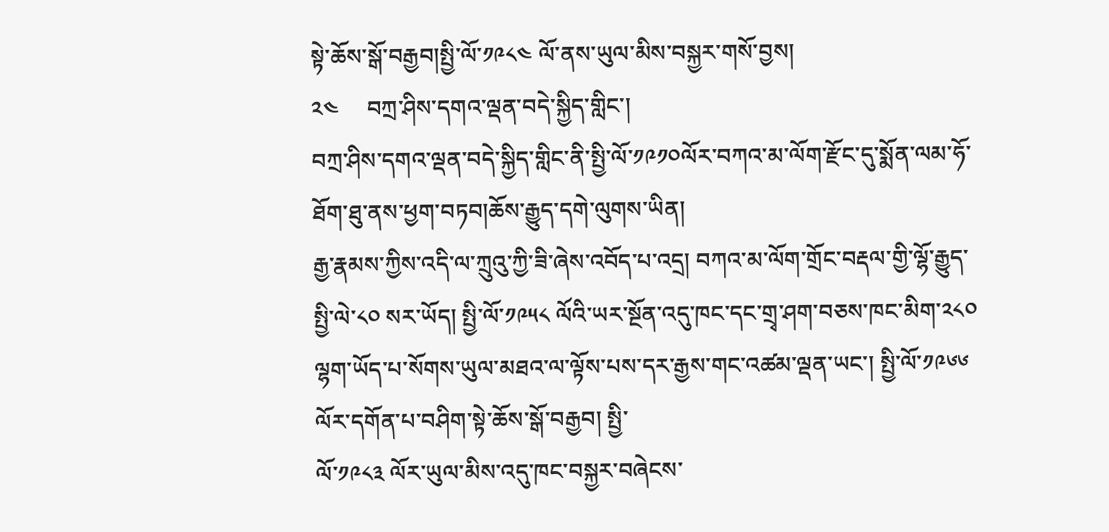སྟེ་ཆོས་སྒོ་བརྒྱབ།སྤྱི་ལོ་༡༩༨༤ ལོ་ནས་ཡུལ་མིས་བསྐྱར་གསོ་བྱས།
༢༤     བཀྲ་ཤིས་དགའ་ལྡན་བདེ་སྐྱིད་གླིང་།
བཀྲ་ཤིས་དགའ་ལྡན་བདེ་སྐྱིད་གླིང་ནི་སྤྱི་ལོ་༡༩༡༠ལོར་བཀའ་མ་ལོག་རྫོང་དུ་སྨོན་ལམ་ཧོ་ཐོག་ཐུ་ནས་ཕྱག་བཏབ།ཆོས་རྒྱུད་དགེ་ལུགས་ཡིན།
རྒྱ་རྣམས་ཀྱིས་འདི་ལ་ཀྲུའུ་ཀྱི་ཟི་ཞེས་འབོད་པ་འདྲ། བཀའ་མ་ལོག་གྲོང་བརྡལ་གྱི་ལྷོ་རྒྱུད་སྤྱི་ལེ་༨༠ སར་ཡོད། སྤྱི་ལོ་༡༩༥༨ ལོའི་ཡར་སྔོན་འདུ་ཁང་དང་གྲྭ་ཤག་བཅས་ཁང་མིག་༢༨༠ ལྷག་ཡོད་པ་སོགས་ཡུལ་མཐའ་ལ་ལྟོས་པས་དར་རྒྱས་གང་འཚམ་ལྡན་ཡང་། སྤྱི་ལོ་༡༩༦༦ ལོར་དགོན་པ་བཤིག་སྟེ་ཆོས་སྒོ་བརྒྱབ། སྤྱི་
ལོ་༡༩༨༣ ལོར་ཡུལ་མིས་འདུ་ཁང་བསྐྱར་བཞེངས་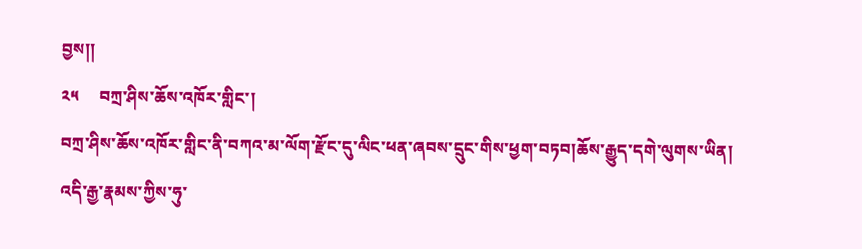བྱས།།
༢༥     བཀྲ་ཤིས་ཆོས་འཁོར་གླིང་།
བཀྲ་ཤིས་ཆོས་འཁོར་གླིང་ནི་བཀའ་མ་ལོག་རྫོང་དུ་ལིང་ཕན་ཞབས་དྲུང་གིས་ཕྱག་བཏབ།ཆོས་རྒྱུད་དགེ་ལུགས་ཡིན།
འདི་རྒྱ་རྣམས་ཀྱིས་ཧུ་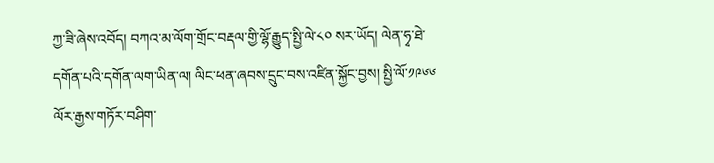ཀྱ་ཟི་ཞེས་འབོད། བཀའ་མ་ལོག་གྲོང་བརྡལ་གྱི་ལྷོ་རྒྱུད་སྤྱི་ལེ་༨༠ སར་ཡོད། ལེན་ཧྭ་ཐེ་དགོན་པའི་དགོན་ལག་ཡིན་ལ། ལིང་ཕན་ཞབས་དྲུང་བས་འཛིན་སྐྱོང་བྱས། སྤྱི་ལོ་༡༩༦༦ ལོར་རྒྱས་གཏོར་བཤིག་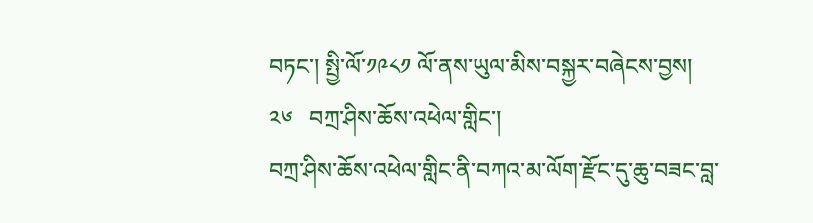བཏང་། སྤྱི་ལོ་༡༩༨༡ ལོ་ནས་ཡུལ་མིས་བསྐྱར་བཞེངས་བྱས།
༢༦   བཀྲ་ཤིས་ཆོས་འཕེལ་གླིང་།
བཀྲ་ཤིས་ཆོས་འཕེལ་གླིང་ནི་བཀའ་མ་ལོག་རྫོང་དུ་ཆུ་བཟང་བླ་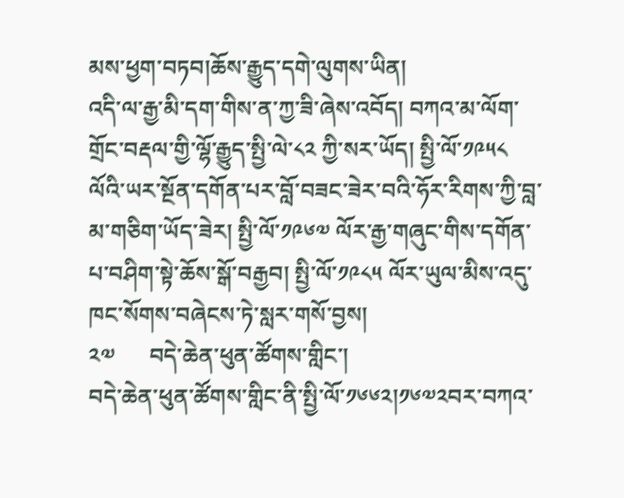མས་ཕྱག་བཏབ།ཆོས་རྒྱུད་དགེ་ལུགས་ཡིན།
འདི་ལ་རྒྱ་མི་དག་གིས་ན་ཀྱ་ཟི་ཞེས་འབོད། བཀའ་མ་ལོག་གྲོང་བརྡལ་གྱི་ལྷོ་རྒྱུད་སྤྱི་ལེ་༨༢ ཀྱི་སར་ཡོད། སྤྱི་ལོ་༡༩༥༨ ལོའི་ཡར་སྔོན་དགོན་པར་བློ་བཟང་ཟེར་བའི་ཧོར་རིགས་ཀྱི་བླ་མ་གཅིག་ཡོད་ཟེར། སྤྱི་ལོ་༡༩༦༧ ལོར་རྒྱ་གཞུང་གིས་དགོན་པ་བཤིག་སྟེ་ཆོས་སྒོ་བརྒྱབ། སྤྱི་ལོ་༡༩༨༥ ལོར་ཡུལ་མིས་འདུ་ཁང་སོགས་བཞེངས་ཏེ་སླར་གསོ་བྱས།
༢༧      བདེ་ཆེན་ཕུན་ཚོགས་གླིང་།
བདེ་ཆེན་ཕུན་ཚོགས་གླིང་ནི་སྤྱི་ལོ་༡༦༦༢།༡༦༧༢བར་བཀའ་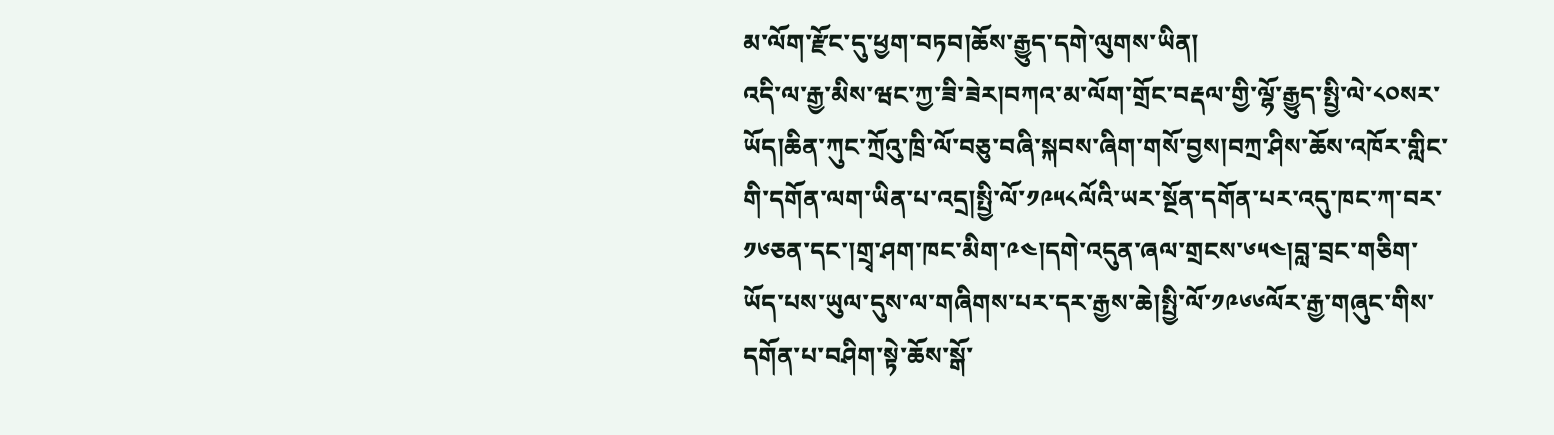མ་ལོག་རྫོང་དུ་ཕྱག་བཏབ།ཆོས་རྒྱུད་དགེ་ལུགས་ཡིན།
འདི་ལ་རྒྱ་མིས་ཝང་ཀྱ་ཟི་ཟེར།བཀའ་མ་ལོག་གྲོང་བརྡལ་གྱི་ལྷོ་རྒྱུད་སྤྱི་ལེ་༨༠སར་ཡོད།ཆིན་ཀུང་ཀྲོའུ་ཁྲི་ལོ་བཅུ་བཞི་སྐབས་ཞིག་གསོ་བྱས།བཀྲ་ཤིས་ཆོས་འཁོར་གླིང་གི་དགོན་ལག་ཡིན་པ་འདྲ།སྤྱི་ལོ་༡༩༥༨ལོའི་ཡར་སྔོན་དགོན་པར་འདུ་ཁང་ཀ་བར་༡༦ཅན་དང་།གྲྭ་ཤག་ཁང་མིག་༩༤།དགེ་འདུན་ཞལ་གྲངས་༦༥༤།བླ་བྲང་གཅིག་ཡོད་པས་ཡུལ་དུས་ལ་གཞིགས་པར་དར་རྒྱས་ཆེ།སྤྱི་ལོ་༡༩༦༦ལོར་རྒྱ་གཞུང་གིས་དགོན་པ་བཤིག་སྟེ་ཆོས་སྒོ་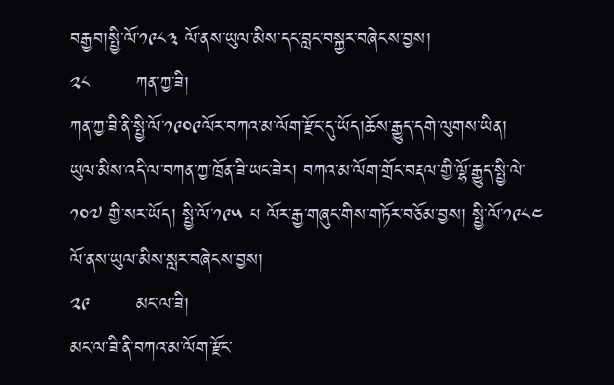བརྒྱབ།སྤྱི་ལོ་༡༩༨༣ ལོ་ནས་ཡུལ་མིས་དང་བླང་བསྐྱར་བཞེངས་བྱས།
༢༨       ཀན་ཀྱ་ཟི།
ཀན་ཀྱ་ཟི་ནི་སྤྱི་ལོ་༡༩༠༩ལོར་བཀའ་མ་ལོག་རྫོང་དུ་ཡོད།ཆོས་རྒྱུད་དགེ་ལུགས་ཡིན།
ཡུལ་མིས་འདི་ལ་བཀན་ཀྱ་ཁྲོན་ཟི་ཡང་ཟེར། བཀའ་མ་ལོག་གྲོང་བརྡལ་གྱི་ལྷོ་རྒྱུད་སྤྱི་ལེ་༡༠༧ གྱི་སར་ཡོད། སྤྱི་ལོ་༡༩༥ པ ལོར་རྒྱ་གཞུང་གིས་གཏོར་བཅོམ་བྱས། སྤྱི་ལོ་༡༩༨༤ ལོ་ནས་ཡུལ་མིས་སླར་བཞེངས་བྱས།
༢༩       མང་ལ་ཟི།
མང་ལ་ཟི་ནི་བཀའ་མ་ལོག་རྫོང་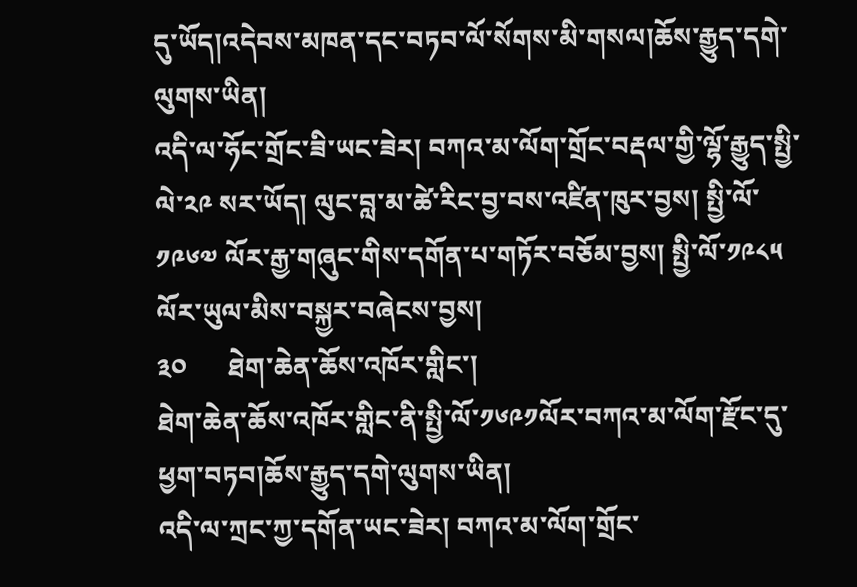དུ་ཡོད།འདེབས་མཁན་དང་བཏབ་ལོ་སོགས་མི་གསལ།ཆོས་རྒྱུད་དགེ་ལུགས་ཡིན།
འདི་ལ་ཧོང་གྲོང་ཟི་ཡང་ཟེར། བཀའ་མ་ལོག་གྲོང་བརྡལ་གྱི་ལྷོ་རྒྱུད་སྤྱི་ལེ་༢༩ སར་ཡོད། ལུང་བླ་མ་ཚེ་རིང་བྱ་བས་འཛིན་ཁུར་བྱས། སྤྱི་ལོ་༡༩༦༧ ལོར་རྒྱ་གཞུང་གིས་དགོན་པ་གཏོར་བཅོམ་བྱས། སྤྱི་ལོ་༡༩༨༥ ལོར་ཡུལ་མིས་བསྐྱར་བཞེངས་བྱས།
༣༠      ཐེག་ཆེན་ཆོས་འཁོར་གླིང་།
ཐེག་ཆེན་ཆོས་འཁོར་གླིང་ནི་སྤྱི་ལོ་༡༦༩༡ལོར་བཀའ་མ་ལོག་རྫོང་དུ་ཕྱག་བཏབ།ཆོས་རྒྱུད་དགེ་ལུགས་ཡིན།
འདི་ལ་ཀྲང་ཀྱ་དགོན་ཡང་ཟེར། བཀའ་མ་ལོག་གྲོང་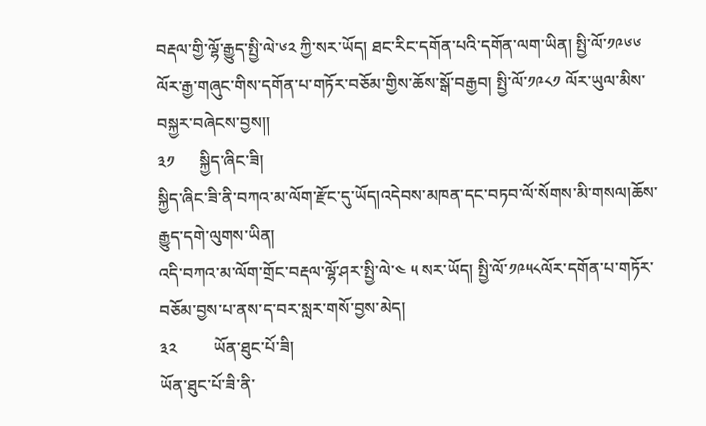བརྡལ་གྱི་ལྷོ་རྒྱུད་སྤྱི་ལེ་༦༢ ཀྱི་སར་ཡོད། ཐང་རིང་དགོན་པའི་དགོན་ལག་ཡིན། སྤྱི་ལོ་༡༩༦༦ ལོར་རྒྱ་གཞུང་གིས་དགོན་པ་གཏོར་བཅོམ་གྱིས་ཆོས་སྒོ་བརྒྱབ། སྤྱི་ལོ་༡༩༨༡ ལོར་ཡུལ་མིས་བསྐྱར་བཞེངས་བྱས།།
༣༡      སྐྱིད་ཞིང་ཟི།
སྐྱིད་ཞིང་ཟི་ནི་བཀའ་མ་ལོག་རྫོང་དུ་ཡོད།འདེབས་མཁན་དང་བཏབ་ལོ་སོགས་མི་གསལ།ཆོས་རྒྱུད་དགེ་ལུགས་ཡིན།
འདི་བཀའ་མ་ལོག་གྲོང་བརྡལ་ལྷོ་ཤར་སྤྱི་ལེ་༤ ༥ སར་ཡོད། སྤྱི་ལོ་༡༩༥༨ལོར་དགོན་པ་གཏོར་བཅོམ་བྱས་པ་ནས་ད་བར་སླར་གསོ་བྱས་མེད།
༣༢         ཡོན་ཐུང་པོ་ཟི།
ཡོན་ཐུང་པོ་ཟི་ནི་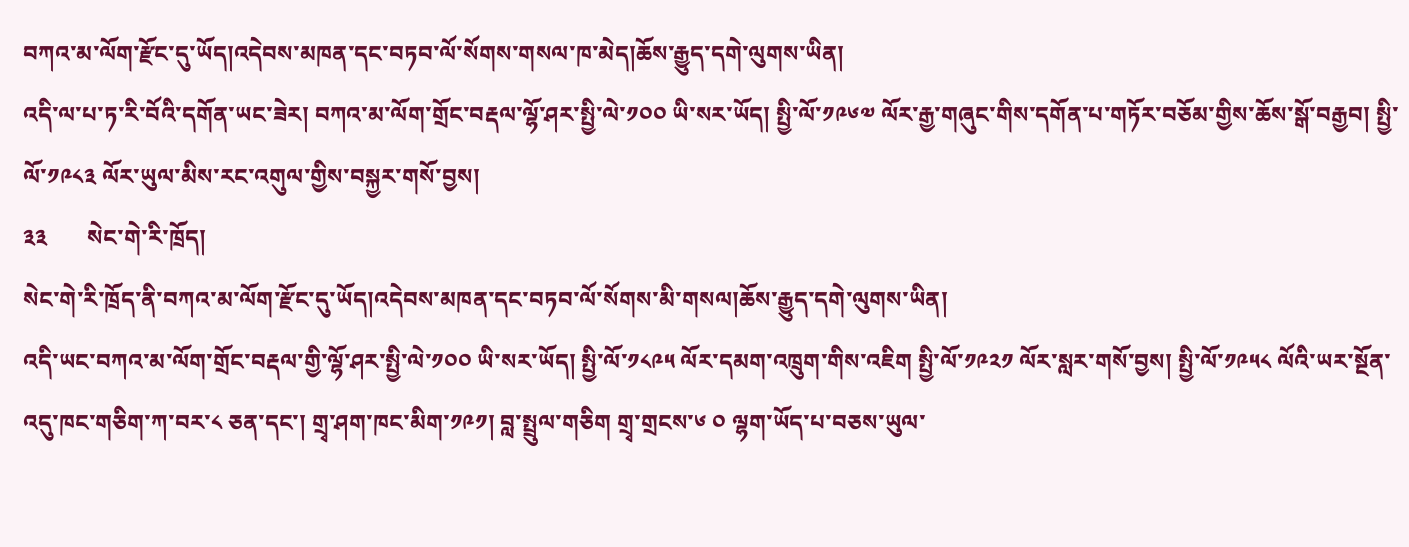བཀའ་མ་ལོག་རྫོང་དུ་ཡོད།འདེབས་མཁན་དང་བཏབ་ལོ་སོགས་གསལ་ཁ་མེད།ཆོས་རྒྱུད་དགེ་ལུགས་ཡིན།
འདི་ལ་པ་ཏ་རི་བོའི་དགོན་ཡང་ཟེར། བཀའ་མ་ལོག་གྲོང་བརྡལ་ལྷོ་ཤར་སྤྱི་ལེ་༡༠༠ ཡི་སར་ཡོད། སྤྱི་ལོ་༡༩༦༧ ལོར་རྒྱ་གཞུང་གིས་དགོན་པ་གཏོར་བཅོམ་གྱིས་ཆོས་སྒོ་བརྒྱབ། སྤྱི་ལོ་༡༩༨༣ ལོར་ཡུལ་མིས་རང་འགུལ་གྱིས་བསྐྱར་གསོ་བྱས།
༣༣       སེང་གེ་རི་ཁྲོད།
སེང་གེ་རི་ཁྲོད་ནི་བཀའ་མ་ལོག་རྫོང་དུ་ཡོད།འདེབས་མཁན་དང་བཏབ་ལོ་སོགས་མི་གསལ།ཆོས་རྒྱུད་དགེ་ལུགས་ཡིན།
འདི་ཡང་བཀའ་མ་ལོག་གྲོང་བརྡལ་གྱི་ལྷོ་ཤར་སྤྱི་ལེ་༡༠༠ ཡི་སར་ཡོད། སྤྱི་ལོ་༡༨༩༥ ལོར་དམག་འཁྲུག་གིས་འཇིག སྤྱི་ལོ་༡༩༢༡ ལོར་སླར་གསོ་བྱས། སྤྱི་ལོ་༡༩༥༨ ལོའི་ཡར་སྔོན་འདུ་ཁང་གཅིག་ཀ་བར་༨ ཅན་དང་། གྲྭ་ཤག་ཁང་མིག་༡༩༡། བླ་སྤྲུལ་གཅིག གྲྭ་གྲངས་༦ ༠ ལྷག་ཡོད་པ་བཅས་ཡུལ་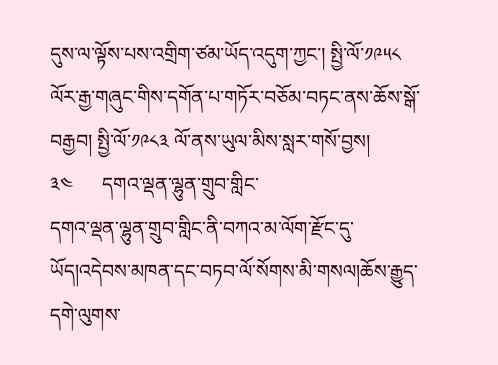དུས་ལ་ལྟོས་པས་འགྲིག་ཙམ་ཡོད་འདུག་ཀྱང་། སྤྱི་ལོ་༡༩༥༨ ལོར་རྒྱ་གཞུང་གིས་དགོན་པ་གཏོར་བཅོམ་བཏང་ནས་ཆོས་སྒོ་བརྒྱབ། སྤྱི་ལོ་༡༩༨༣ ལོ་ནས་ཡུལ་མིས་སླར་གསོ་བྱས།
༣༤      དགའ་ལྡན་ལྷུན་གྲུབ་གླིང་
དགའ་ལྡན་ལྷུན་གྲུབ་གླིང་ནི་བཀའ་མ་ལོག་རྫོང་དུ་ཡོད།འདེབས་མཁན་དང་བཏབ་ལོ་སོགས་མི་གསལ།ཆོས་རྒྱུད་དགེ་ལུགས་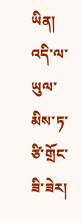ཡིན།
འདི་ལ་ཡུལ་མིས་ཏ་ཙི་གྲོང་ཟི་ཟེར།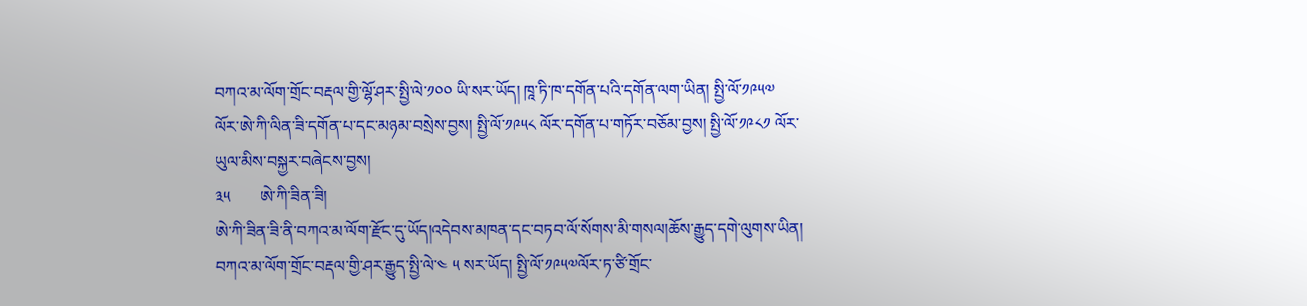བཀའ་མ་ལོག་གྲོང་བརྡལ་གྱི་ལྷོ་ཤར་སྤྱི་ལེ་༡༠༠ ཡི་སར་ཡོད། ཁཱ་ཏི་ཁ་དགོན་པའི་དགོན་ལག་ཡིན། སྤྱི་ལོ་༡༩༥༧ ལོར་ཨེ་ཀི་ལིན་ཟི་དགོན་པ་དང་མཉམ་བསྲེས་བྱས། སྤྱི་ལོ་༡༩༥༨ ལོར་དགོན་པ་གཏོར་བཅོམ་བྱས། སྤྱི་ལོ་༡༩༨༡ ལོར་ཡུལ་མིས་བསྐྱར་བཞེངས་བྱས།
༣༥       ཨེ་ཀི་ཟིན་ཟི།
ཨེ་ཀི་ཟིན་ཟི་ནི་བཀའ་མ་ལོག་རྫོང་དུ་ཡོད།འདེབས་མཁན་དང་བཏབ་ལོ་སོགས་མི་གསལ།ཆོས་རྒྱུད་དགེ་ལུགས་ཡིན།
བཀའ་མ་ལོག་གྲོང་བརྡལ་གྱི་ཤར་རྒྱུད་སྤྱི་ལེ་༤ ༥ སར་ཡོད། སྤྱི་ལོ་༡༩༥༧ལོར་ཏ་ཙི་གྲོང་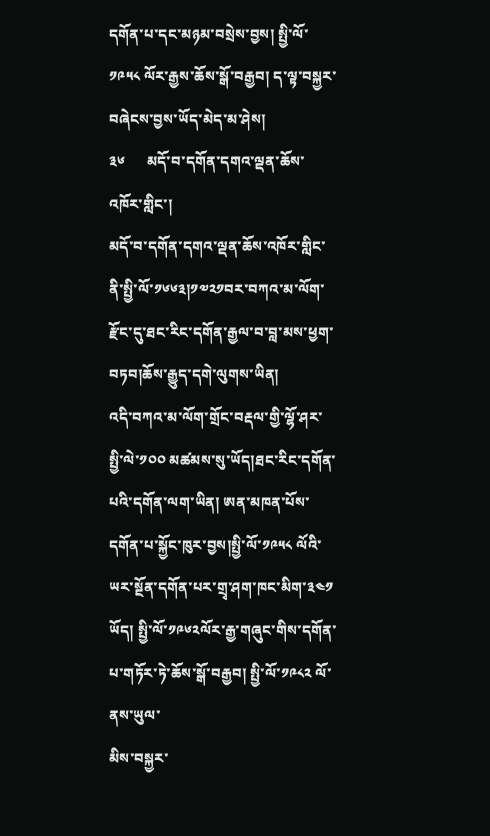དགོན་པ་དང་མཉམ་བསྲེས་བྱས། སྤྱི་ལོ་༡༩༥༨ ལོར་རྒྱས་ཆོས་སྒོ་བརྒྱབ། ད་ལྟ་བསྐྱར་བཞེངས་བྱས་ཡོད་མེད་མ་ཤེས།
༣༦      མདོ་བ་དགོན་དགའ་ལྡན་ཆོས་འཁོར་གླིང་།
མདོ་བ་དགོན་དགའ་ལྡན་ཆོས་འཁོར་གླིང་ནི་སྤྱི་ལོ་༡༦༦༣།༡༧༢༡བར་བཀའ་མ་ལོག་རྫོང་དུ་ཐང་རིང་དགོན་རྒྱལ་བ་བླ་མས་ཕྱག་བཏབ།ཆོས་རྒྱུད་དགེ་ལུགས་ཡིན།
འདི་བཀའ་མ་ལོག་གྲོང་བརྡལ་གྱི་ལྷོ་ཤར་སྤྱི་ལེ་༡༠༠ མཚམས་སུ་ཡོད།ཐང་རིང་དགོན་པའི་དགོན་ལག་ཡིན། ཨན་མཁན་པོས་དགོན་པ་སྐྱོང་ཁུར་བྱས།སྤྱི་ལོ་༡༩༥༨ ལོའི་ཡར་སྔོན་དགོན་པར་གྲྭ་ཤག་ཁང་མིག་༣༤༡ ཡོད། སྤྱི་ལོ་༡༩༦༢ལོར་རྒྱ་གཞུང་གིས་དགོན་པ་གཏོར་ཏེ་ཆོས་སྒོ་བརྒྱབ། སྤྱི་ལོ་༡༩༨༢ ལོ་ནས་ཡུལ་
མིས་བསྐྱར་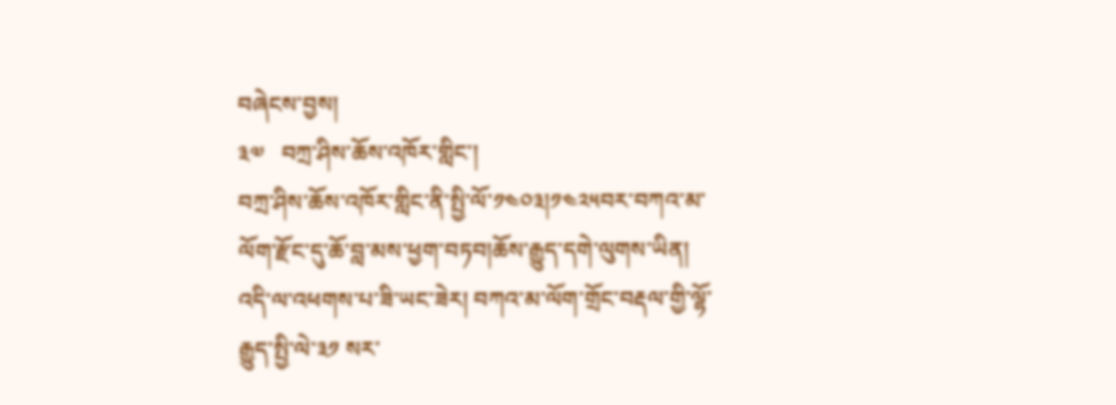བཞེངས་བྱས།
༣༧   བཀྲ་ཤིས་ཆོས་འཁོར་གླིང་།
བཀྲ་ཤིས་ཆོས་འཁོར་གླིང་ནི་སྤྱི་ལོ་༡༤༠༣།༡༤༢༥བར་བཀའ་མ་ལོག་རྫོང་དུ་ཆོ་བླ་མས་ཕྱག་བཏབ།ཆོས་རྒྱུད་དགེ་ལུགས་ཡིན།
འདི་ལ་འཕགས་པ་ཟི་ཡང་ཟེར། བཀའ་མ་ལོག་གྲོང་བརྡལ་གྱི་ལྷོ་རྒྱུད་སྤྱི་ལེ་༣༡ སར་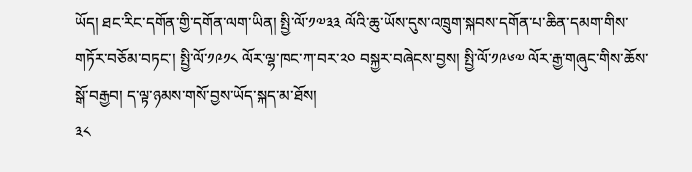ཡོད། ཐང་རིང་དགོན་གྱི་དགོན་ལག་ཡིན། སྤྱི་ལོ་༡༧༣༣ ལོའི་ཆུ་ཡོས་དུས་འཁྲུག་སྐབས་དགོན་པ་ཆིན་དམག་གིས་གཏོར་བཅོམ་བཏང་། སྤྱི་ལོ་༡༩༡༨ ལོར་ལྷ་ཁང་ཀ་བར་༢༠ བསྐྱར་བཞེངས་བྱས། སྤྱི་ལོ་༡༩༦༧ ལོར་རྒྱ་གཞུང་གིས་ཆོས་
སྒོ་བརྒྱབ། ད་ལྟ་ཉམས་གསོ་བྱས་ཡོད་སྐད་མ་ཐོས།
༣༨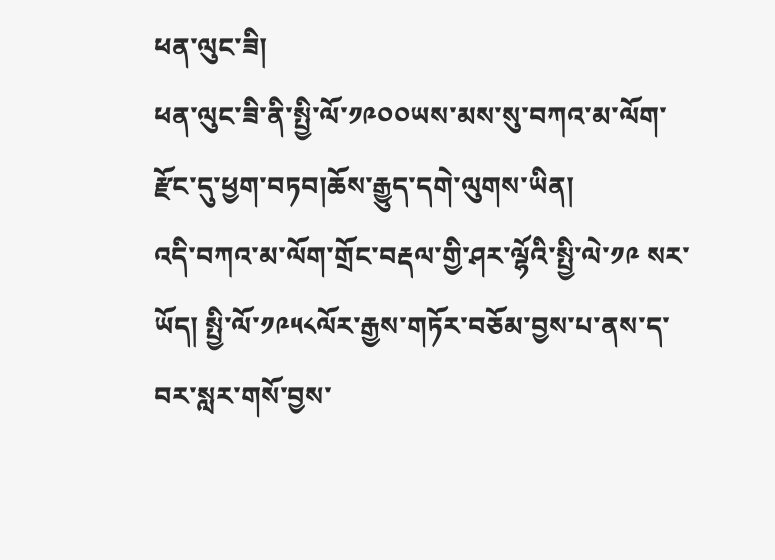ཕན་ལུང་ཟི།
ཕན་ལུང་ཟི་ནི་སྤྱི་ལོ་༡༩༠༠ཡས་མས་སུ་བཀའ་མ་ལོག་རྫོང་དུ་ཕྱག་བཏབ།ཆོས་རྒྱུད་དགེ་ལུགས་ཡིན།
འདི་བཀའ་མ་ལོག་གྲོང་བརྡལ་གྱི་ཤར་ལྷོའི་སྤྱི་ལེ་༡༩ སར་ཡོད། སྤྱི་ལོ་༡༩༥༨ལོར་རྒྱས་གཏོར་བཅོམ་བྱས་པ་ནས་ད་བར་སླར་གསོ་བྱས་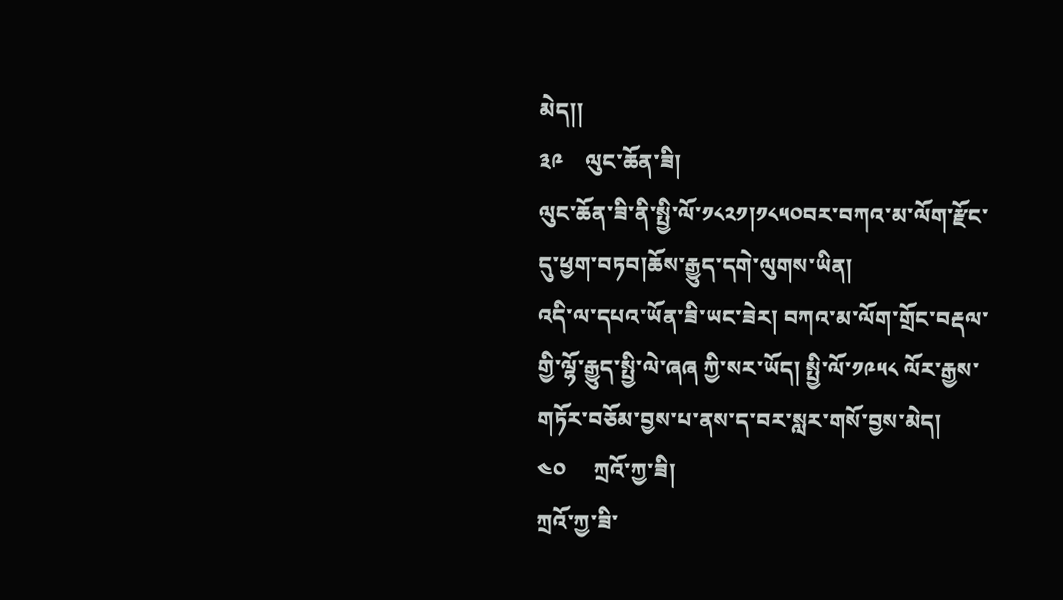མེད།།
༣༩    ལུང་ཆོན་ཟི།
ལུང་ཆོན་ཟི་ནི་སྤྱི་ལོ་༡༨༢༡།༡༨༥༠བར་བཀའ་མ་ལོག་རྫོང་དུ་ཕྱག་བཏབ།ཆོས་རྒྱུད་དགེ་ལུགས་ཡིན།
འདི་ལ་དཔའ་ཡོན་ཟི་ཡང་ཟེར། བཀའ་མ་ལོག་གྲོང་བརྡལ་གྱི་ལྷོ་རྒྱུད་སྤྱི་ལེ་ཞཞ ཀྱི་སར་ཡོད། སྤྱི་ལོ་༡༩༥༨ ལོར་རྒྱས་གཏོར་བཅོམ་བྱས་པ་ནས་ད་བར་སླར་གསོ་བྱས་མེད།
༤༠     ཀྲའོ་ཀྱ་ཟི།
ཀྲའོ་ཀྱ་ཟི་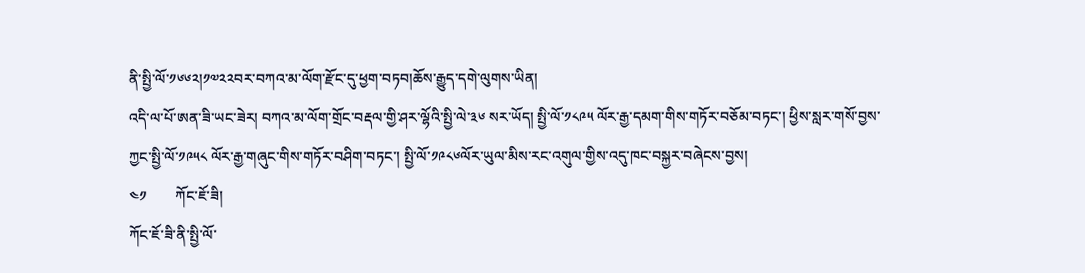ནི་སྤྱི་ལོ་༡༦༦༢།༡༧༢༢བར་བཀའ་མ་ལོག་རྫོང་དུ་ཕྱག་བཏབ།ཆོས་རྒྱུད་དགེ་ལུགས་ཡིན།
འདི་ལ་པོ་ཨན་ཟི་ཡང་ཟེར། བཀའ་མ་ལོག་གྲོང་བརྡལ་གྱི་ཤར་ལྷོའི་སྤྱི་ལེ་༣༦ སར་ཡོད། སྤྱི་ལོ་༡༨༩༥ ལོར་རྒྱ་དམག་གིས་གཏོར་བཅོམ་བཏང་། ཕྱིས་སླར་གསོ་བྱས་ཀྱང་སྤྱི་ལོ་༡༩༥༨ ལོར་རྒྱ་གཞུང་གིས་གཏོར་བཤིག་བཏང་། སྤྱི་ལོ་༡༩༨༦ལོར་ཡུལ་མིས་རང་འགུལ་གྱིས་འདུ་ཁང་བསྐྱར་བཞེངས་བྱས།
༤༡        ཀོང་ཇོ་ཟི།
ཀོང་ཇོ་ཟི་ནི་སྤྱི་ལོ་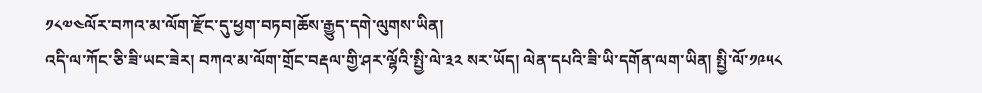༡༨༧༤ལོར་བཀའ་མ་ལོག་རྫོང་དུ་ཕྱག་བཏབ།ཆོས་རྒྱུད་དགེ་ལུགས་ཡིན།
འདི་ལ་ཀོང་ཅི་ཟི་ཡང་ཟེར། བཀའ་མ་ལོག་གྲོང་བརྡལ་གྱི་ཤར་ལྷོའི་སྤྱི་ལེ་༣༢ སར་ཡོད། ལེན་དཔའི་ཟི་ཡི་དགོན་ལག་ཡིན། སྤྱི་ལོ་༡༩༥༨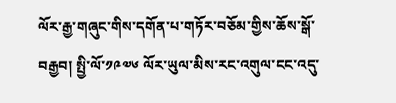ལོར་རྒྱ་གཞུང་གིས་དགོན་པ་གཏོར་བཅོམ་གྱིས་ཆོས་སྒོ་བརྒྱབ། སྤྱི་ལོ་༡༩༧༦ ལོར་ཡུལ་མིས་རང་འགུལ་ངང་འདུ་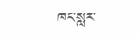ཁང་སླར་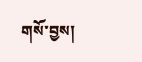གསོ་བྱས།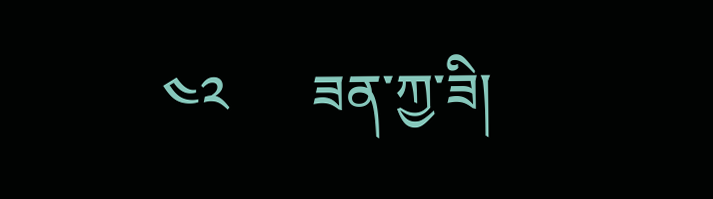༤༢      ཟན་ཀྱ་ཟི།